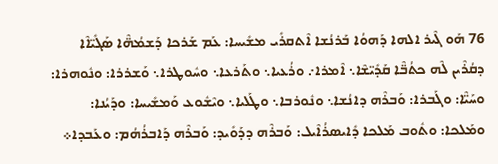76 ܗܰܘ ܓܶܝܪ ܐܠܗܐ ܕܰܗܘܳܐ ܒܰܪܢܳܫܐ ܐܶܬܩܪܺܝ ܡܫܺܝܚܐ: ܥܰܡ ܫܰܪܟܐ ܕܰܫܡܳܗ̈ܶܐ ܣܰܓܺܝ̈ܐܶܐ ܕܩܳܪܶܝܢ ܠܶܗ ܟܬܳܒ̈ܶܐ ܩܰܕܺܝ̈ܫܶܐ܆ ܐܶܡܪܐ܇ ܘܪܳܥܝܐ܆ ܘܬܰܪܥܐ܆ ܘܚܽܘܛܪܐ܆ ܘܰܫܪܪܐ: ܘܢܽܘܗܪܐ: ܘܚܰܝ̈ܶܐ: ܘܓܰܒܪܐ: ܘܰܒܪܶܗ ܕܐܢܳܫܐ܆ ܘܢܽܘܪܒܐ܆ ܘܛܰܠܝܐ܆ ܘܝܶܫܽܘܥ ܘܰܡܫܺܝܚܐ: ܘܕܰܝܳܢܐ: ܘܡܰܠܟܐ: ܘܬܽܘܒ ܡܰܠܟܐ ܕܺܐܝܣܪܳܐܶܝܠ: ܘܰܒܪܶܗ ܕܕܰܘܺܝܕ: ܘܰܒܪܶܗ ܕܰܐܒܪܳܗܳܡ: ܘܥܰܒܕܐ܀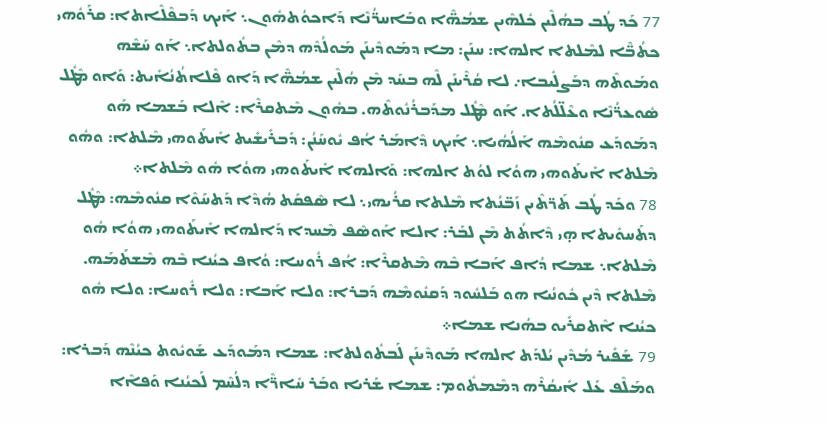77 ܟܰܕ ܛܳܒ ܒܗܳܠܶܝܢ ܟܽܠܗܶܝܢ ܫܡܳܗ̈ܶܐ ܘܒܰܐܚܪ̈ܳܢܶܐ ܕܰܐܟܘܳܬܗܽܘܢ܆ ܐܰܝܟ ܕܰܒܦܶܠܶܐܬܐ: ܩܪܰܘܽܗܝ ܟܬܳܒ̈ܶܐ ܠܡܶܠܬܐ ܐܠܗܐ: ܚܢܰܢ: ܡܐ ܕܡܰܘܕܶܝܢܰܢ ܡܰܘܠܳܕܶܗ ܕܡܶܢ ܒܬܽܘܠܬܐ܆ ܐܰܘ ܚܰܫܶܗ ܘܡܰܘܬܶܗ ܕܒܰܨܠܺܝܒܐ܇ ܠܐ ܩܳܪܶܝܢܰܢ ܠܶܗ ܒܚܰܕ ܡܶܢ ܗܳܠܶܝܢ ܫܡܳܗ̈ܶܐ ܕܰܐܘ ܦܶܠܐܬܳܢܳܐܺܝܬ: ܘܰܐܘ ܡܶܛܽܠ ܣܽܘܥܪ̈ܳܢܶܐ ܘܥܶܠ̈ܠܳܬܐ. ܐܰܘ ܡܶܛܽܠ ܡܕܰܒܪܳܢܽܘܬܶܗ. ܒܗܽܘܢ ܡܶܬܩܪܶܐ: ܐܶܠܐ ܒܰܫܡܐ ܗܰܘ ܕܡܰܘܕܰܥ ܩܢܽܘܡܶܗ ܐܰܠܳܗܳܝܐ܆ ܐܰܝܟ ܕܶܐܡܰܪ ܐܳܦ ܝܽܘܚܰܢܳܢ: ܕܰܒܪܺܝܫܺܝܬ ܐܺܝܬܰܘܗܝ ܡܶܠܬܐ: ܘܗܽܘ ܡܶܠܬܐ ܐܺܝܬܰܘܗܝ ܗܘܳܐ ܠܘܳܬ ܐܠܗܐ: ܘܰܐܠܗܐ ܐܺܝܬܰܘܗܝ ܗܘܳܐ ܗܽܘ ܡܶܠܬܐ܀
78 ܘܟܰܕ ܛܳܒ ܬܰܪ̈ܬܶܝܢ ܙܰܒ̈ܢܳܬܐ ܡܶܠܬܐ ܩܪܳܝܗܝ܆ ܠܐ ܣܶܦܩܰܬ ܗܳܕܶܐ ܕܰܬܚܰܘܶܐ ܩܢܽܘܡܶܗ: ܡܶܛܽܠ ܕܬܰܚܘܺܝܬܐ ܗ̣ܝ ܕܶܐܬܳܬ ܡܶܢ ܠܒܰܪ: ܐܠܐ ܐܰܘܣܶܦ ܡܶܚܕܐ ܕܰܐܠܗܐ ܐܺܝܬܰܘܗܝ ܗܘܳܐ ܗܽܘ ܡܶܠܬܐ܆ ܫܡܐ ܕܳܐܦ ܐܰܒܐ ܒܶܗ ܡܶܬܩܪܶܐ: ܐܳܦ ܪܽܘܚܐ: ܘܳܐܦ ܟܝܳܢܐ ܒܶܗ ܡܶܫܬܰܡܰܗ. ܡܶܠܬܐ ܕܶܝܢ ܟܽܘܢܳܝܐ ܗܘ ܒܰܠܚܽܘܕ ܕܰܩܢܽܘܡܶܗ ܕܰܒܪܐ: ܘܠܐ ܐܰܒܐ: ܘܠܐ ܪܽܘܚܐ: ܘܠܐ ܗܽܘ ܟܝܳܢܐ ܐܶܬܩܪܺܝܘ ܒܗܳܢܐ ܫܡܐ܀
79 ܫܰܦܺܝܪ ܡܳܕܶܝܢ ܝܳܠܕܰܬ ܐܠܗܐ ܡܰܘܕܶܝܢܰܢ ܠܰܒܬܽܘܠܬܐ: ܫܡܐ ܕܡܰܘܕܰܥ ܫܰܘܝܽܘܬ ܟܝܳܢܶܗ ܕܰܒܪܐ: ܘܡܰܠܶܦ ܥܰܠ ܐܺܝܩܳܪܶܗ ܕܡܶܡܬܽܘܡ: ܫܡܐ ܫܰܪܝܐ ܘܒܰܪ ܚܺܐܪ̈ܶܐ ܕܠܳܚܶܡ ܠܰܟܝܳܢܐ ܘܰܦܐܶܐ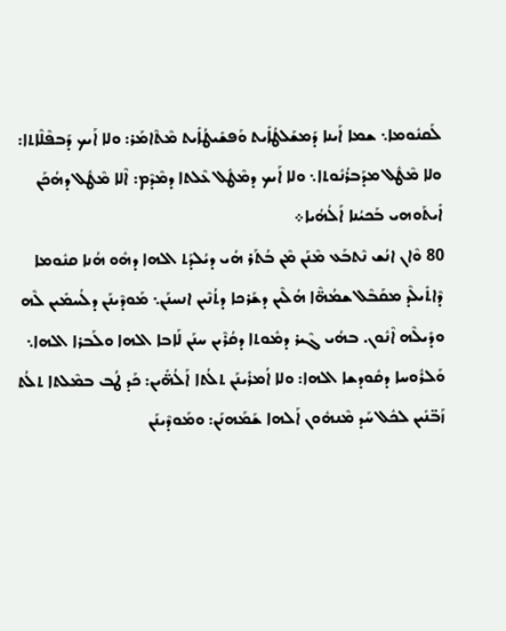ܠܰܩܢܽܘܡܐ܆ ܫܡܐ ܐܰܝܢܐ ܕܰܡܫܰܠܛܳܐܺܝܬ ܘܰܦܫܺܝܛܳܐܺܝܬ ܡܶܬܶܐܡܰܪ: ܘܠܐ ܐܰܝܟ ܕܰܒܦܶܠܶܐܬܐ: ܘܠܐ ܡܶܛܽܠ ܡܕܰܒܪܳܢܽܘܬܐ܆ ܘܠܐ ܐܰܝܟ ܕܡܶܛܽܠ ܥܶܠܬܐ ܕܡܶܕܶܡ: ܐܶܠܐ ܡܶܛܽܠ ܕܗܳܟܰܢ ܐܺܝܬܰܘܗܝ ܒܰܟܝܳܢܐ ܐܰܠܳܗܳܝܐ܀
80 ܘܶܐܢ ܐܢܳܫ ܢܶܬܒܰܥ ܡܶܢܰܢ ܡܶܢ ܒܳܬܰܪ ܗܳܝ ܕܝܳܠܕܰܬ ܐܠܗܐ ܕܗܽܘ ܗܳܢܐ ܩܢܽܘܡܐ ܕܶܐܬܺܝܠܶܕ ܡܩܰܒܶܠ ܫܡܳܗ̈ܶܐ ܗܳܠܶܝܢ ܕܫܰܪܟܐ ܕܬܳܢܶܝܢ ܐܢܚܢܰܢ܆ ܡܰܘܕܶܝܢܰܢ ܕܠܳܚܡܺܝܢ ܠܶܗ ܘܕܺܝܠܶܗ ܐܶܢܽܘܢ. ܒܗܳܝ ܓܶܝܪ ܕܡܽܘܬܐ ܕܩܳܪܶܝܢ ܚܢܰܢ ܠܰܐܒܐ ܐܠܗܐ ܘܠܰܒܪܐ ܐܠܗܐ܆ ܘܰܠܪܽܘܚܐ ܕܩܽܘܕܫܐ ܐܠܗܐ: ܘܠܐ ܐܳܡܪܺܝܢܰܢ ܬܠܳܬܐ ܐܰܠܳܗ̈ܺܝܢ: ܟܰܕ ܛܳܒ ܒܡܶܠܬܐ ܬܠܳܬ ܙܰܒ̈ܢܺܝܢ ܠܟܽܠ ܚܰܕ ܡܶܢܗܽܘܢ ܐܰܠܗܐ ܫܰܡܰܗܢܰܢ: ܘܡܰܘܕܶܝܢܰܢ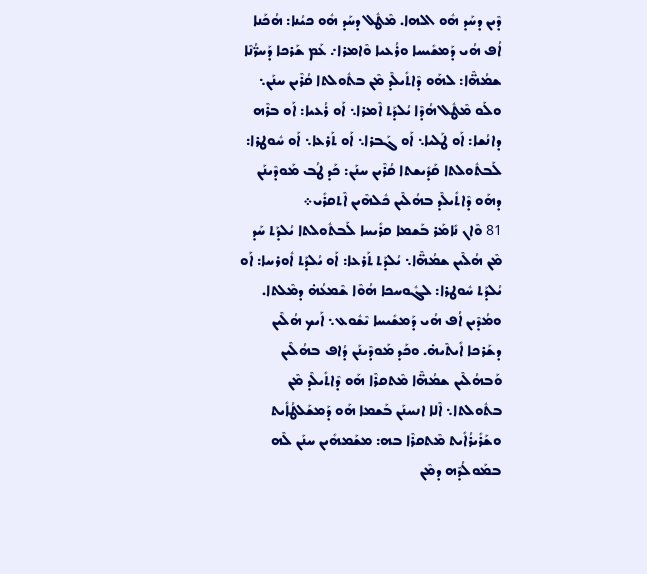ܕܶܝܢ ܕܚܰܕ ܗܽܘ ܐܠܗܐ. ܡܶܛܽܠ ܕܚܰܕ ܗܽܘ ܟܝܳܢܐ: ܗܳܟܰܢܐ ܐܳܦ ܗܳܝ ܕܰܡܫܺܝܚܐ ܘܪܳܥܝܐ ܘܶܐܡܪܐ܇ ܥܰܡ ܫܰܪܟܐ ܕܰܚܪ̈ܳܢܶܐ ܫܡܳܗ̈ܶܐ: ܠܗܰܘ ܕܶܐܬܺܝܠܶܕ ܡܶܢ ܒܬܽܘܠܬܐ ܩܳܪܶܝܢ ܚܢܰܢ܆ ܘܠܰܘ ܡܶܛܽܠ ܗܳܕܶܐ ܝܳܠܕܰܬ ܐܶܡܪܐ܆ ܐܰܘ ܪܳܥܝܐ: ܐܰܘ ܒܪܶܗ ܕܐܢܳܫܐ: ܐܰܘ ܛܰܠܝܐ܆ ܐܰܘ ܓܰܒܪܐ܆ ܐܰܘ ܬܰܪܥܐ܆ ܐܰܘ ܚܽܘܛܪܐ: ܠܰܒܬܽܘܠܬܐ ܩܰܕܺܝܫܬܐ ܩܳܪܶܝܢ ܚܢܰܢ: ܟܰܕ ܛܳܒ ܡܰܘܕܶܝܢܰܢ ܕܗܰܘ ܕܶܐܬܺܝܠܶܕ ܒܗܳܠܶܝܢ ܟܽܠܗܶܝܢ ܐܶܬܩܪܺܝ܀
81 ܘܶܐܢ ܢܺܐܡܰܪ ܒܰܫܡܐ ܩܪܺܝܚܐ ܠܰܒܬܽܘܠܬܐ ܝܳܠܕܰܬ ܚܰܕ ܡܶܢ ܗܳܠܶܝܢ ܫܡܳܗ̈ܶܐ܆ ܝܳܠܕܰܬ ܬܰܪܥܐ: ܐܰܘ ܝܳܠܕܰܬ ܐܽܘܪܚܐ: ܐܰܘ ܝܳܠܕܰܬ ܚܽܘܛܪܐ: ܠܓܽܘܚܟܐ ܗܳܘܶܐ ܫܶܡܥܳܗ̇ ܕܡܶܠܬܐ. ܘܡܳܕܶܝܢ ܐܳܦ ܗܳܝ ܕܰܡܫܺܝܚܐ ܝܶܫܽܘܥ܆ ܐܰܝܟ ܗܳܠܶܝܢ ܕܫܰܪܟܐ ܐܺܝܬܶܝܗ̇. ܘܟܰܕ ܡܰܘܕܶܝܢܰܢ ܕܳܐܦ ܒܗܳܠܶܝܢ ܘܰܒܗܳܠܶܝܢ ܫܡܳܗ̈ܶܐ ܡܶܬܩܪܶܐ ܗܰܘ ܕܶܐܬܺܝܠܶܕ ܡܶܢ ܒܬܽܘܠܬܐ܆ ܐܶܠܐ ܐܢܚܢܰܢ ܒܰܫܡܐ ܗܰܘ ܕܰܡܫܰܠܛܳܐܺܝܬ ܘܫܰܪܺܝܪܳܐܺܝܬ ܡܶܬܩܪܶܐ ܒܗ: ܡܫܰܡܗܺܝܢ ܚܢܰܢ ܠܶܗ ܒܡܰܘܠܳܕܶܗ ܕܡܶܢ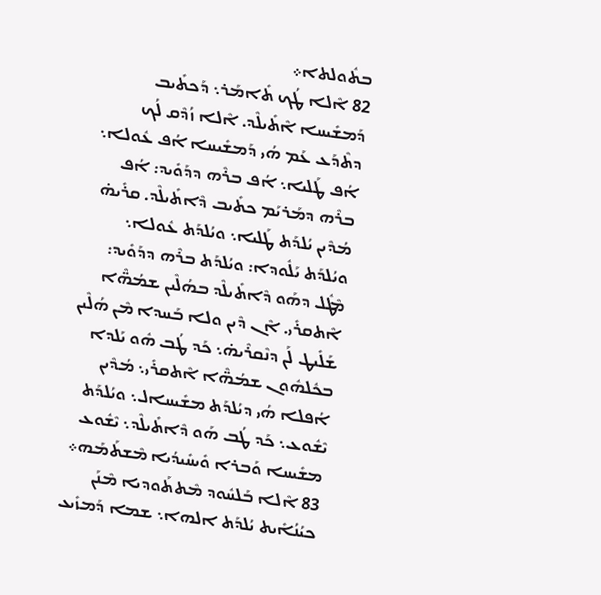ܒܬܽܘܠܬܐ܀
82 ܐܶܠܐ ܛܳܟ ܬܺܐܡܰܪ܆ ܕܰܟܬܺܝܒ ܕܰܡܫܺܝܚܐ ܐܶܬܺܝܠܶܕ. ܐܶܠܐ ܙܳܕܶܩ ܠܳܟ ܕܬܶܕܰܥ ܥܰܡ ܗܳܝ ܕܰܡܫܺܝܚܐ ܐܳܦ ܥܽܘܠܐ܆ ܐܳܦ ܛܰܠܝܐ܆ ܐܳܦ ܒܪܶܗ ܕܕܰܘܺܝܕ: ܐܳܦ ܒܪܶܗ ܕܡܰܪܝܰܡ ܟܬܺܝܒ ܕܶܐܬܺܝܠܶܕ. ܩܪܺܝܗ̇ ܡܳܕܶܝܢ ܝܳܠܕܰܬ ܛܰܠܝܐ܆ ܘܝܳܠܕܰܬ ܥܽܘܠܐ܆ ܘܝܳܠܕܰܬ ܝܰܠܽܘܕܐ: ܘܝܳܠܕܰܬ ܒܪܶܗ ܕܕܰܘܺܝܕ: ܡܶܛܽܠ ܕܗܰܘ ܕܶܐܬܺܝܠܶܕ ܒܗܳܠܶܝܢ ܫܡܳܗ̈ܶܐ ܐܶܬܩܪܺܝ. ܐܶܢ ܕܶܝܢ ܘܠܐ ܒܰܚܕܐ ܡܶܢ ܗܳܠܶܝܢ ܫܰܠܺܝܛ ܠܰܢ ܕܢܶܩܪܶܝܗ̇܆ ܟܰܕ ܛܳܒ ܗܽܘ ܝܰܠܕܐ ܒܟܽܠܗܽܘܢ ܫܡܳܗ̈ܶܐ ܐܶܬܩܪܺܝ܆ ܡܳܕܶܝܢ ܐܳܦܠܐ ܗܳܝ ܕܝܳܠܕܰܬ ܡܫܺܝܚܐܠ܆ ܘܝܳܠܕܰܬ ܝܶܫܽܘܥ܆ ܟܰܕ ܛܳܒ ܗܰܘ ܕܶܐܬܺܝܠܶܕ܆ ܝܶܫܽܘܥ ܡܫܺܝܚܐ ܘܰܒܪܐ ܘܺܝܚܺܝܕܳܝܐ ܡܶܫܬܰܡܰܗ܀
83 ܐܶܠܐ ܒܰܠܚܽܘܕ ܡܶܬܬܰܘܕܝܐ ܡܶܢܰܢ ܟܝܳܢܳܐܺܝܬ ܝܳܠܕܰܬ ܐܠܗܐ܆ ܫܡܐ ܕܰܡܙܺܝܥ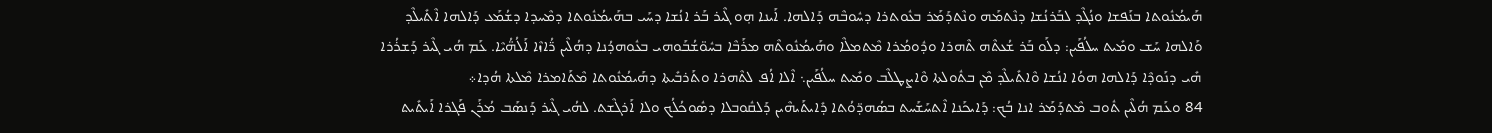ܗܰܝܡܳܢܽܘܬܐ ܒܢܰܦܫܐ ܘܢܳܓܶܕ ܠܒܰܪܢܳܫܐ ܕܢܶܬܡܰܗ ܘܢܶܬܕܰܡܰܪ ܒܥܽܘܬܪܐ ܕܚܽܘܒܶܗ ܕܰܐܠܗܐ. ܐܰܝܢܐ ܗ̣ܘ ܓܶܝܪ ܒܰܪ ܐܢܳܫܐ ܕܚܰܝ ܒܗܰܝܡܳܢܽܘܬܐ ܕܡܶܚܕܐ ܕܫܳܡܰܥ ܕܰܐܠܗܐ ܐܶܬܺܝܠܶܕ ܘܰܐܠܗܐ ܚܰܫ ܘܡܺܝܬ ܚܠܳܦܰܝܢ: ܕܠܰܘ ܒܰܪ ܫܳܥܬܶܗ ܬܶܗܪܐ ܘܕܽܘܡܳܪܐ ܡܶܬܡܠܶܐ ܘܗܰܝܡܳܢܽܘܬܶܗ ܡܪܰܒܶܐ ܒܚܽܘ̈ܫܳܒܰܘܗܝ ܒܥܽܘܗܕܳܢܐ ܕܗܳܠܶܝܢ ܪ̈ܳܐܙܶܐ ܐܰܠܳܗ̈ܳܝܶܐ. ܥܰܡ ܗܳܝ ܓܶܝܪ ܕܰܫܪܳܪܐ ܗܺܝ ܕܢܰܘܕܶܐ ܕܰܐܠܗܐ ܗܘܳܐ ܐܢܳܫܐ ܘܶܐܬܺܝܠܶܕ ܡܶܢ ܒܬܽܘܠܬܐ ܘܶܐܨܛܠܶܒ ܘܡܺܝܬ ܚܠܳܦܰܝܢ܆ ܐܶܠܐ ܐܳܦ ܠܬܶܗܪܐ ܘܬܰܪܒܺܝܬܐ ܕܗܰܝܡܳܢܽܘܬܐ ܡܶܬܰܐܡܪܐ ܡܶܠܬܐ ܗܳܕܐ܀
84 ܘܥܰܡ ܗܳܠܶܝܢ ܬܽܘܒ ܡܶܬܕܰܡܰܪ ܐܢܐ ܒܳܟ: ܕܰܐܝܟܰܢܐ ܐܶܬܚܰܫܰܚܬ ܒܣܳܗܕ̈ܘܳܬܐ ܕܺܐܝܬܰܝܗܶܝܢ ܕܰܠܩܽܘܒܠܐ ܕܣܽܘܟܳܠܳܟ ܘܠܐ ܐܰܪܓܶܫܬ. ܠܗܳܝ ܓܶܝܪ ܕܰܢܣܰܒ ܡܳܪܰܢ ܦܰܓܪܐ ܐܰܝܬܺܝܬ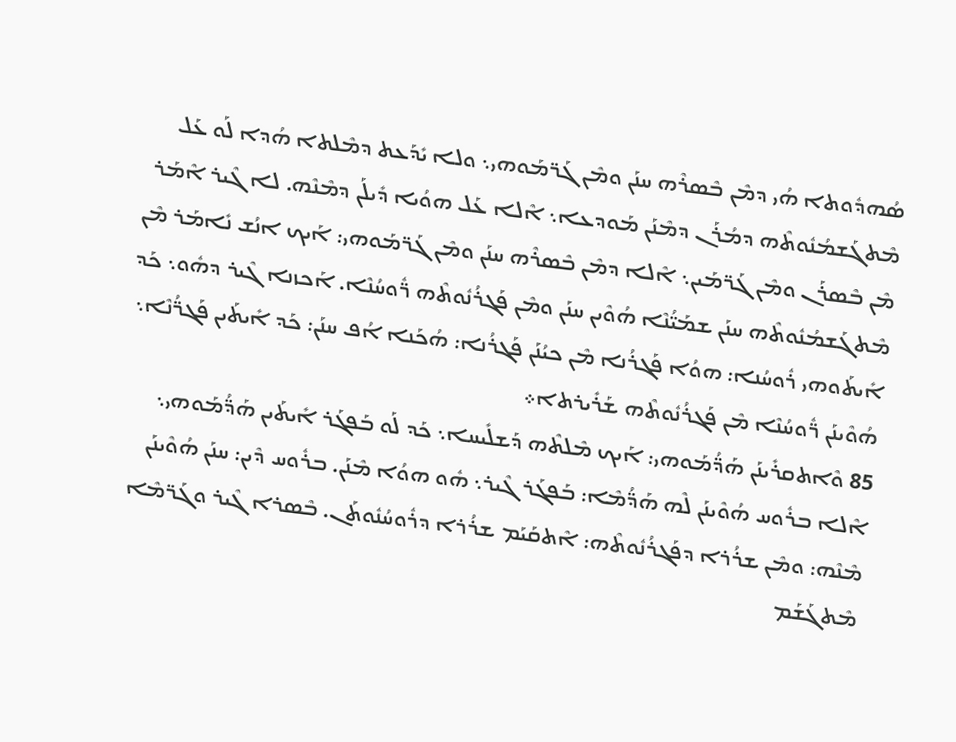ܣܳܗܕܽܘܬܐ ܗܳܝ ܕܡܶܢ ܒܶܣܪܶܗ ܚܢܰܢ ܘܡܶܢ ܓܰܪ̈ܡܰܘܗܝ܆ ܘܠܐ ܝܺܕܰܥܬ ܕܡܶܠܬܐ ܗܳܕܐ ܠܰܘ ܥܰܠ ܡܶܬܓܰܫܡܳܢܽܘܬܶܗ ܕܡܳܪܰܢ ܕܡܶܢܰܢ ܡܰܘܕܥܐ܆ ܐܶܠܐ ܥܰܠ ܗܘܳܝܐ ܕܺܝܠܰܢ ܕܡܶܢܶܗ. ܠܐ ܓܶܝܪ ܐܶܡܰܪ ܡܶܢ ܒܶܣܪܰܢ ܘܡܶܢ ܓܰܪ̈ܡܰܝܢ܆ ܐܶܠܐ ܕܡܶܢ ܒܶܣܪܶܗ ܚܢܰܢ ܘܡܶܢ ܓܰܪ̈ܡܰܘܗܝ: ܐܰܝܟ ܐܢܳܫ ܢܺܐܡܰܪ ܡܶܢ ܡܶܬܓܰܫܡܳܢܽܘܬܶܗ ܚܢܰܢ ܫܡܰܝ̈ܳܢܶܐ ܗܳܘܶܝܢ ܚܢܰܢ ܘܡܶܢ ܦܰܓܪܳܢܽܘܬܶܗ ܪ̈ܽܘܚܳܢܶܐ. ܐܰܟܙܢܐ ܓܶܝܪ ܕܗܽܘ܆ ܟܰܕ ܐܺܝܬܰܘܗܝ ܪܽܘܚܳܢܐ: ܗܘܳܐ ܦܰܓܪܳܢܐ ܡܶܢ ܟܝܳܢܰܢ ܦܰܓܪܳܢܐ: ܗܳܟܰܢܐ ܐܳܦ ܚܢܰܢ: ܟܰܕ ܐܺܝܬܰܝܢ ܦܰܓܪ̈ܳܢܶܐ܆ ܗܳܘܶܝܢܰܢ ܪ̈ܽܘܚܳܢܶܐ ܡܶܢ ܦܰܓܪܳܢܽܘܬܶܗ ܫܰܪܺܝܪܬܐ܀
85 ܘܶܐܬܩܪܺܝܢܰܢ ܗܰܕ̈ܳܡܰܘܗܝ: ܐܰܝܟ ܡܶܠܬܶܗ ܕܰܫܠܺܝܚܐ܆ ܟܰܕ ܠܰܘ ܒܰܦܓܰܪ ܐܺܝܬܰܝܢ ܗܰܕ̈ܳܡܰܘܗܝ܆ ܐܶܠܐ ܒܪܽܘܚ ܗܳܘܶܝܢܰܢ ܠܶܗ ܗܰܕ̈ܳܡܶܐ: ܒܰܦܓܰܪ ܓܶܝܪ܆ ܗܽܘ ܗܘܳܐ ܡܶܢܰܢ. ܒܪܽܘܚ ܕܶܝܢ: ܚܢܰܢ ܗܳܘܶܝܢܰܢ ܡܶܢܶܗ: ܘܡܶܢ ܫܪܳܪܐ ܕܦܰܓܪܳܢܽܘܬܶܗ: ܐܶܬܩܰܝܰܡ ܫܪܳܪܐ ܕܪܽܘܚܳܢܽܘܬܰܢ. ܒܶܣܪܐ ܓܶܝܪ ܘܓܰܪ̈ܡܶܐ ܡܶܬܓܰܫܰܡ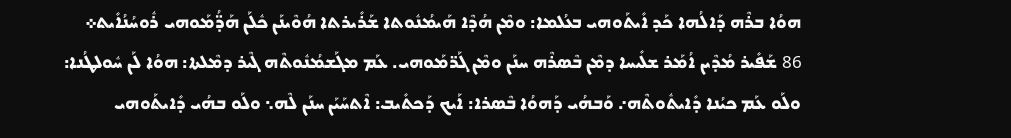ܗܘܳܐ ܒܪܶܗ ܕܰܐܠܳܗܐ ܟܰܕ ܐܺܝܬܰܘܗܝ ܒܥܳܠܡܐ: ܘܡܶܢ ܗܳܕܶܐ ܗܰܝܡܳܢܽܘܬܐ ܫܰܪܺܝܪܬܐ ܗܳܘܶܝܢܰܢ ܟܽܠܰܢ ܗܰܕ̈ܳܡܰܘܗܝ ܪܽܘܚܳܢܳܐܺܝܬ܀
86 ܫܰܦܺܝܪ ܡܳܕܶܝܢ ܐܳܡܰܪ ܫܠܺܝܚܐ ܕܡܶܢ ܒܶܣܪܶܗ ܚܢܰܢ ܘܡܶܢ ܓܰܪ̈ܡܰܘܗܝ. ܥܰܡ ܡܓܰܫܡܳܢܽܘܬܶܗ ܓܶܝܪ ܕܡܶܠܬܐ: ܗܘܳܐ ܠܰܢ ܚܽܘܠܛܳܢܐ: ܘܠܰܘ ܥܰܡ ܟܝܳܢܐ ܕܺܐܝܬܽܘܬܶܗ܇ ܘܰܒܗܳܝ ܕܰܗܘܳܐ ܒܶܣܪܐ: ܐܰܝܟ ܕܰܟܬܺܝܒ: ܐܶܬܚܰܝܰܢ ܚܢܰܢ ܠܶܗ܆ ܘܠܰܘ ܒܗܳܝ ܕܺܐܝܬܰܘܗܝ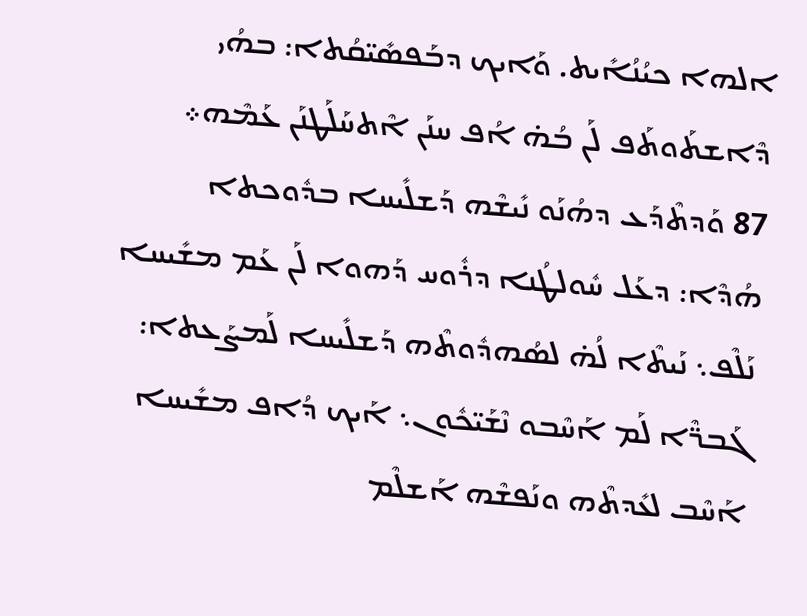ܐܠܗܐ ܟܝܳܢܳܐܺܝܬ. ܘܰܐܝܟ ܕܒܰܦܣܺܝ̈ܩܳܬܐ: ܒܗܳܝ ܕܶܐܫܬܰܘܬܰܦ ܠܰܢ ܒܳܗ̇ ܐܳܦ ܚܢܰܢ ܐܶܬܚܰܠܰܛܢܰܢ ܥܰܡܶܗ܀
87 ܘܰܕܬܶܕܰܥ ܕܗܳܢܰܘ ܢܺܝܫܶܗ ܕܰܫܠܺܝܚܐ ܒܕܽܘܟܬܐ ܗܳܕܶܐ: ܕܥܰܠ ܚܽܘܠܛܳܢܐ ܕܪܽܘܚ ܕܰܗܘܐ ܠܰܢ ܥܰܡ ܡܫܺܝܚܐ ܢܰܠܶܦ܆ ܢܰܝܬܶܐ ܠܳܗ̇ ܠܣܳܗܕܽܘܬܶܗ ܕܰܫܠܺܝܚܐ ܠܰܡܨܰܥܬܐ: ܓܰܒܪ̈ܶܐ ܠܰܡ ܐܰܚܶܒܘ ܢܶܫܰܝ̈ܟܽܘܢ܆ ܐܰܝܟ ܕܳܐܦ ܡܫܺܝܚܐ ܐܰܚܶܒ ܠܥܺܕܬܶܗ ܘܢܰܦܫܶܗ ܐܰܫܠܶܡ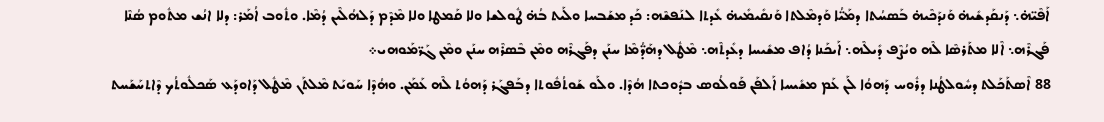ܐܰܦܶܝ̈ܗ̇܆ ܕܰܢܩܰܕܫܺܝܗ̇ ܘܰܢܕܰܟܶܝܗ̇ ܒܰܣܚܳܬܐ ܕܡܰܝ̈ܳܐ ܘܰܕܡܶܠܬܐ ܘܰܢܩܺܝܡܺܝܗ̇ ܥܺܕܬܐ ܠܢܰܦܫܶܗ: ܟܰܕ ܡܫܰܒܚܐ ܘܠܰܝܬ ܒܳܗ̇ ܛܽܘܠܫܐ ܘܠܐ ܩܰܡܛܐ ܘܠܐ ܡܶܕܶܡ ܕܰܠܗܳܠܶܝܢ ܕܳܡܶܐ. ܘܬܽܘܒ ܐܳܡܰܪ: ܕܠܐ ܐܢܳܫ ܡܬܽܘܡ ܣܳܢܶܐ ܦܰܓܪܶܗ܆ ܐܶܠܐ ܡܬܰܪܣܶܐ ܠܶܗ ܘܝܳܨܶܦ ܕܺܝܠܶܗ܆ ܐܰܝܟܰܢܐ ܕܳܐܦ ܡܫܺܝܚܐ ܕܥܺܕܬܶܗ܆ ܡܶܛܽܠ ܕܗܰܕ̈ܳܡܶܐ ܚܢܰܢ ܕܦܰܓܪܶܗ ܘܡܶܢ ܒܶܣܪܶܗ ܚܢܰܢ ܘܡܶܢ ܓܰܪ̈ܡܰܘܗܝ܀
88 ܐܶܣܬܰܟܰܠܬ ܕܚܽܘܠܛܳܢܐ ܕܪܽܘܚ ܕܰܗܘܳܐ ܠܰܢ ܥܰܡ ܡܫܺܝܚܐ ܐܰܠܦܰܢ ܦܰܘܠܳܘܣ ܒܕܽܘܟܬܐ ܗܳܕܶܐ. ܘܠܰܘ ܫܰܘܬܳܦܽܘܬܐ ܕܒܰܦܓܰܪ ܕܰܗܘܳܬ ܠܶܗ ܥܰܡܰܢ. ܘܗܳܕܶܐ ܚܰܘܝܰܬ ܡܶܠܬܰܢ ܡܶܛܽܠ ܕܰܐܘܕܰܥ ܣܰܟܠܽܘܬܳܟ ܕܶܐܬܚܰܫܰܚܬ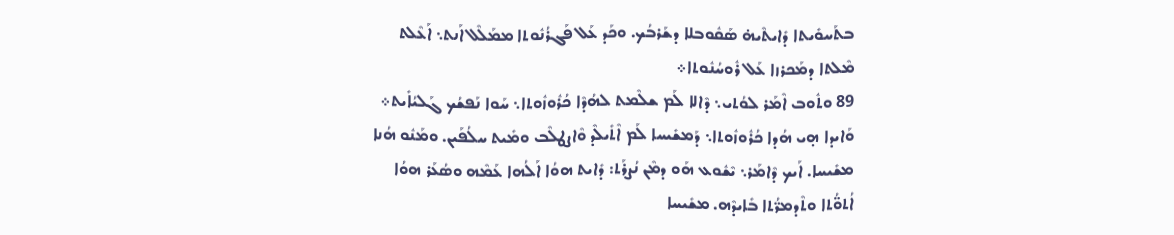ܒܬܰܚܘܺܝܬܐ ܕܺܐܝܬܶܝܗ̇ ܣܰܩܽܘܒܠܐ ܕܫܰܪܒܳܟ. ܘܟܰܕ ܥܰܠ ܦܰܓܪܳܢܽܘܬܐ ܡܡܰܠܶܠ ܐܰܢܬ܆ ܐܰܥܶܠܬ ܡܶܠܬܐ ܕܡܰܟܪܙܐ ܥܰܠ ܪܽܘܚܳܢܽܘܬܐ܀
89 ܘܬܽܘܒ ܐܶܡܰܪ ܠܘܳܬܝ܆ ܕܶܐܠܐ ܠܰܡ ܫܠܶܡܬ ܠܗܳܕܶܐ ܟܳܪܽܘܙܽܘܬܐ܆ ܚܰܘܐ ܢܰܦܫܳܟ ܓܰܠܝܳܐܺܝܬ܀
ܘܰܐܝܕܐ ܗ̣ܝ ܗܳܕܐ ܟܳܪܽܘܙܽܘܬܐ܆ ܕܰܡܫܺܝܚܐ ܠܰܡ ܐܶܬܺܝܠܶܕ ܘܶܐܨܛܠܶܒ ܘܡܺܝܬ ܚܠܳܦܰܝܢ. ܘܡܰܢܽܘ ܗܳܢܐ ܡܫܺܝܚܐ. ܐܰܝܟ ܕܶܐܡܰܪ܆ ܝܶܫܽܘܥ ܗܰܘ ܕܡܶܢ ܢܳܨܪܰܬ: ܕܺܐܝܬ ܗܘܳܐ ܐܰܠܳܗܐ ܥܰܡܶܗ ܘܣܳܥܰܪ ܗܘܳܐ ܐܳܬܘ̈ܳܬܐ ܘܬܶܕܡܪ̈ܳܬܐ ܒܺܐܝܕܶܗ. ܡܫܺܝܚܐ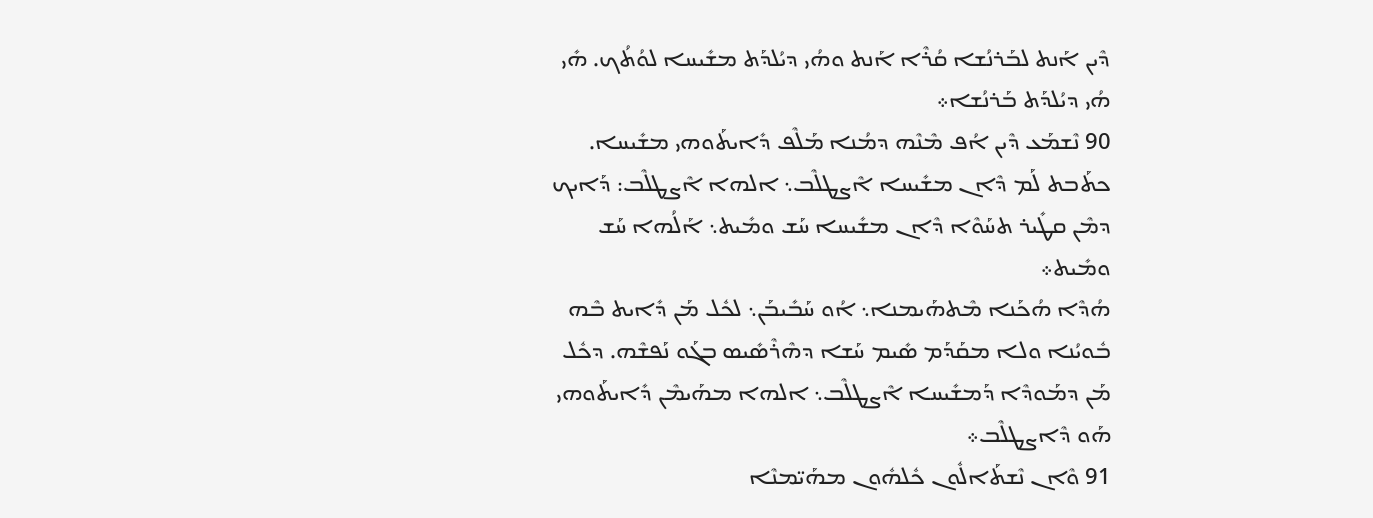ܕܶܝܢ ܐܰܢܬ ܠܒܰܪܢܳܫܐ ܩܳܪܶܐ ܐܰܢܬ ܘܗܳܝ ܕܝܳܠܕܰܬ ܡܫܺܝܚܐ ܠܘܳܬܳܟ. ܗܺܝ ܗܳܝ ܕܝܳܠܕܰܬ ܒܰܪܢܳܫܐ܀
90 ܢܶܫܡܰܥ ܕܶܝܢ ܐܳܦ ܡܶܢܶܗ ܕܡܳܢܐ ܡܰܠܶܦ ܕܺܐܝܬܰܘܗܝ ܡܫܺܝܚܐ. ܟܬܰܒܬ ܠܰܡ ܕܶܐܢ ܡܫܺܝܚܐ ܐܶܨܛܠܶܒ܆ ܐܠܗܐ ܐܶܨܛܠܶܒ: ܕܰܐܝܟ ܕܡܶܢ ܩܛܺܝܪ ܬܚܰܘܶܐ ܕܶܐܢ ܡܫܺܝܚܐ ܚܰܫ ܘܡܺܝܬ܆ ܐܰܠܳܗܐ ܚܰܫ ܘܡܺܝܬ܀
ܗܳܕܶܐ ܗܳܟܰܢܐ ܡܶܬܗܰܝܡܢܐ܆ ܐܳܘ ܚܰܒܺܝܒܰܢ܆ ܠܟܽܠ ܡܰܢ ܕܺܐܝܬ ܒܶܗ ܒܽܘܝܳܢܐ ܘܠܐ ܡܩܰܕܰܡ ܣܺܝܡ ܚܰܫܐ ܕܗܶܪܶܣܺܝܣ ܒܓܰܘ ܢܰܦܫܶܗ. ܕܟܽܠ ܡܰܢ ܕܡܰܘܕܶܐ ܕܰܡܫܺܝܚܐ ܐܶܨܛܠܶܒ܆ ܐܠܗܐ ܡܗܰܝܡܶܢ ܕܺܐܝܬܰܘܗܝ ܗܰܘ ܕܶܐܨܛܠܶܒ܀
91 ܘܶܐܢ ܢܶܫܬܰܐܠܽܘܢ ܟܽܠܗܽܘܢ ܡܗܰܝ̈ܡܢܶܐ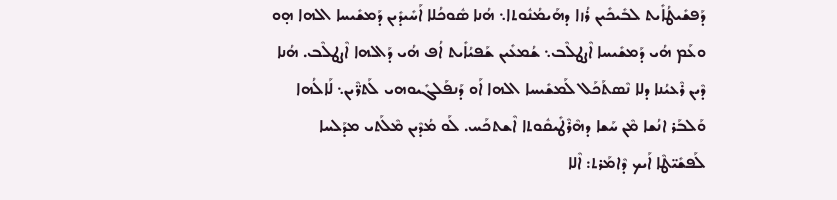ܕܰܦܫܺܝܛܳܐܺܝܬ ܠܒܺܝܟܺܝܢ ܪܳܙܐ ܕܗܰܝܡܳܢܽܘܬܐ܆ ܗܳܢܐ ܣܽܘܟܳܠܐ ܐܰܚܺܝܕܺܝܢ ܕܰܡܫܺܝܚܐ ܐܠܗܐ ܗ̣ܘ ܘܥܰܡ ܗܳܝ ܕܰܡܫܺܝܚܐ ܐܶܨܛܠܶܒ܆ ܫܳܡܥܺܝܢ ܫܰܦܝܳܐܺܝܬ ܐܳܦ ܗܳܝ ܕܰܐܠܗܐ ܐܶܨܛܠܶܒ. ܗܳܢܐ ܕܶܝܢ ܪܶܥܝܳܢܐ ܕܠܐ ܢܶܣܬܰܟܰܠ ܠܰܡܫܺܝܚܐ ܐܠܗܐ ܐܰܘ ܕܰܢܦܰܠܓܺܝܘܗܝ ܠܰܬܪ̈ܶܝܢ܆ ܠܰܐܠܳܗܐ ܘܰܠܒܰܪ ܐܢܳܫܐ ܡܶܢ ܚܰܫܐ ܕܗܶܪܶܛܺܝܩܽܘܬܐ ܐܶܫܬܟܰܚ. ܠܰܘ ܡܳܕܶܝܢ ܡܶܠܰܬܝ ܡܕܰܠܚܐ ܠܰܦܫܺܝ̈ܛܶܐ ܐܰܝܟ ܕܶܐܡܰܪܬ: ܐܶܠܐ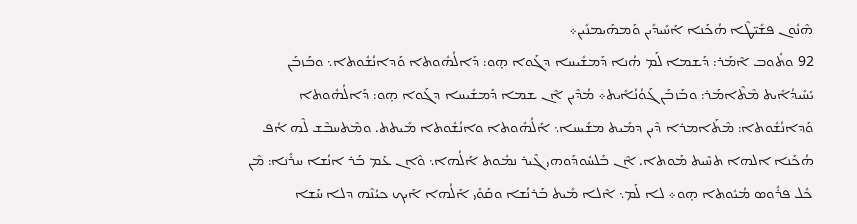ܗܶܢܽܘܢ ܦܫܺܝ̈ܛܶܐ ܗܳܟܰܢܐ ܐܰܚܺܝܕܺܝܢ ܘܰܡܗܰܝܡܢܺܝܢ܀
92 ܘܬܽܘܒ ܐܶܡܰܪ: ܕܰܫܡܐ ܠܰܡ ܗܳܢܐ ܕܰܡܫܺܝܚܐ ܕܓܰܘܐ ܗ̣ܘ: ܕܰܐܠܳܗܽܘܬܐ ܘܰܕܐܢܳܫܽܘܬܐ܆ ܘܒܰܙܒܰܢ ܝܺܚܺܝܕܳܐܺܝܬ ܡܶܬܶܐܡܰܪ: ܘܒܰܙܒܰܢ ܓܰܘܳܢܳܐܺܝܬ܀ ܡܳܕܶܝܢ ܐܶܢ ܫܡܐ ܕܰܡܫܺܝܚܐ ܕܓܰܘܐ ܗ̣ܘ: ܕܰܐܠܳܗܽܘܬܐ ܘܰܕܐܢܳܫܽܘܬܐ: ܡܶܬܰܐܡܪܐ ܕܶܝܢ ܕܡܺܝܬ ܡܫܺܝܚܐ܆ ܐܰܠܳܗܽܘܬܐ ܘܐܢܳܫܽܘܬܐ ܡܺܝܬܬ. ܘܡܶܬܚܒܶܫ ܠܶܗ ܐܳܦ ܗܳܟܰܢܐ ܐܠܗܐ ܬܚܶܝܬ ܡܰܘܬܐ. ܐܶܢ ܒܰܠܚܽܘܕܰܘܗܝ ܓܶܝܪ ܢܡܽܘܬ ܐܰܠܳܗܐ܆ ܘܶܐܢ ܥܰܡ ܒܰܪ ܐܢܳܫܐ ܚܪܺܢܐ: ܡܶܢ ܟܽܠ ܦܪܽܘܣ ܡܳܝܽܘܬܐ ܗ̣ܘ܀ ܠܐ ܠܰܡ܆ ܐܶܠܐ ܡܺܝܬ ܒܰܪܢܳܫܐ ܘܩܰܘܺܝ ܐܰܠܳܗܐ ܐܰܝܟ ܟܝܳܢܶܗ ܕܠܐ ܚܰܫܐ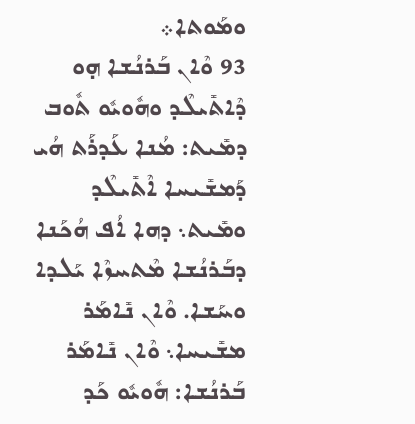ܘܡܰܘܬܐ܀
93 ܘܶܐܢ ܒܰܪܢܳܫܐ ܗ̣ܘ ܕܶܐܬܺܝܠܶܕ ܘܗܽܘܝܽܘ ܬܽܘܒ ܕܡܺܝܬ: ܡܳܢܐ ܥܰܕܪܰܬ ܗܳܝ ܕܰܡܫܺܝܚܐ ܐܶܬܺܝܠܶܕ ܘܡܺܝܬ܆ ܕܗܐ ܐܳܦ ܗܳܟܰܢܐ ܕܒܰܪܢܳܫܐ ܡܶܬܚܙܶܐ ܝܰܠܕܐ ܘܚܰܫܐ. ܘܶܐܢ ܢܺܐܡܰܪ ܡܫܺܝܚܐ܆ ܘܶܐܢ ܢܺܐܡܰܪ ܒܰܪܢܳܫܐ: ܗܽܘܝܽܘ ܟܰܕ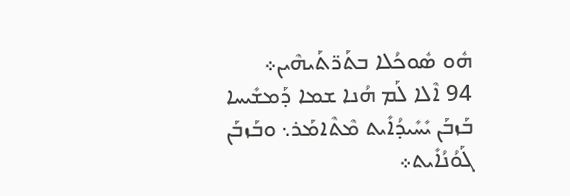ܗܽܘ ܣܽܘܟܳܠܐ ܒܬܰܪ̈ܬܰܝܗܶܝܢ܀
94 ܐܶܠܐ ܠܰܡ ܗܳܢܐ ܫܡܐ ܕܰܡܫܺܝܚܐ ܒܰܙܒܰܢ ܝܺܚܺܝܕܳܐܺܝܬ ܡܶܬܶܐܡܰܪ܆ ܘܒܰܙܒܰܢ ܓܰܘܳܢܳܐܺܝܬ܀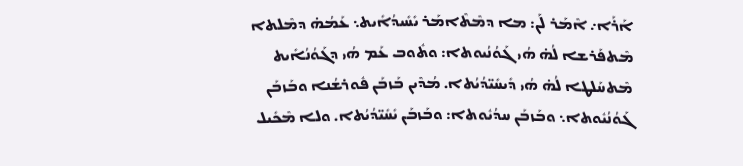ܐܰܪܰܐ܇ ܐܶܡܰܪ ܠܰܢ: ܡܐ ܕܡܶܬܶܐܡܰܪ ܝܺܚܺܝܕܳܐܺܝܬ܆ ܥܰܡܳܗ̇ ܕܡܶܠܬܐ ܡܶܬܦܰܪܫܐ ܠܳܗ̇ ܗܳܝ ܓܰܘܳܢܳܝܘܬܐ: ܘܬܽܘܒ ܥܰܡ ܗܳܝ ܕܓܰܘܳܢܳܐܺܝܬ ܡܶܬܚܰܠܛܐ ܠܳܗ̇ ܗܳܝ ܕܺܝܚܺܝ̈ܕܳܝܳܬܐ. ܡܳܕܶܝܢ ܒܰܙܒܰܢ ܦܽܘܪܫܳܢܐ ܘܒܰܙܒܰܢ ܓܰܘܳܢܳܝܽܘܬܐ܆ ܘܒܰܙܒܰܢ ܚܕܳܝܽܘܬܐ: ܘܒܰܙܒܰܢ ܝܺܚܺܝ̈ܕܳܝܳܬܐ. ܘܠܐ ܡܶܟܺܝܠ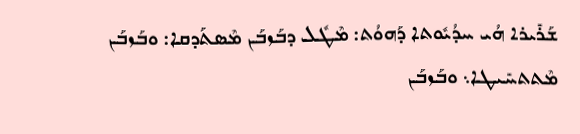ܫܰܪܺܝܪܐ ܗܳܝ ܚܕܳܝܽܘܬܐ ܕܰܗܘܳܬ: ܡܶܛܽܠ ܕܒܰܙܒܰܢ ܡܶܣܬܰܕܩܐ: ܘܒܰܙܒܰܢ ܡܶܬܬܚܺܝܛܐ܆ ܘܒܰܙܒܰܢ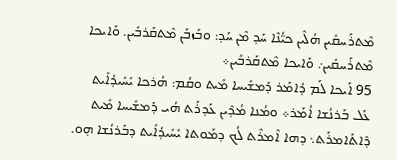ܡܶܬܪܰܚܩܺܝܢ ܗܳܠܶܝܢ ܟܝ̈ܳܢܶܐ ܚܰܕ ܡܶܢ ܚܰܕ: ܘܒܰܙܒܰܢ ܡܶܬܩܰܪܒܺܝܢ. ܘܰܐܝܟܐ ܡܶܬܪܰܚܩܺܝܢ܇ ܘܰܐܝܟܐ ܡܶܬܩܰܪܒܺܝܢ܀
95 ܐܰܝܟܐ ܠܰܡ ܕܳܐܡܰܪ ܕܰܡܫܺܝܚܐ ܡܺܝܬ ܘܩܳܡ: ܗܳܪܟܐ ܝܺܚܺܝܕܳܐܺܝܬ ܥܰܠ ܒܰܪܢܳܫܐ ܐܳܡܰܪ܀ ܘܡܳܢܐ ܡܳܕܶܝܢ ܥܰܕܪܰܬ ܗܳܝ ܕܰܡܫܺܝܚܐ ܡܺܝܬ ܕܶܐܬܰܐܡܪܰܬ܆ ܕܗܐ ܐܶܡܪܶܬ ܠܳܟ ܕܡܰܘܬܐ ܝܺܚܺܝܕܳܐܺܝܬ ܕܒܰܪܢܳܫܐ ܗ̣ܘ.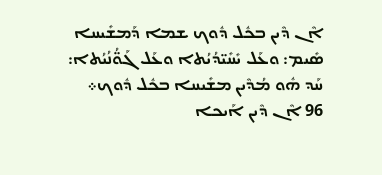ܐܶܢ ܕܶܝܢ ܒܟܽܠ ܕܽܘܟ ܫܡܐ ܕܰܡܫܺܝܚܐ ܣܺܝܡ: ܘܥܰܠ ܝܺܚܺܝ̈ܕܳܝܳܬܐ ܘܥܰܠ ܓܰܘ̈ܳܢܳܝܳܬܐ: ܚܰܕ ܗܽܘ ܡܳܕܶܝܢ ܡܫܺܝܚܐ ܒܟܽܠ ܕܽܘܟ܀
96 ܐܶܢ ܕܶܝܢ ܐܰܝܟܐ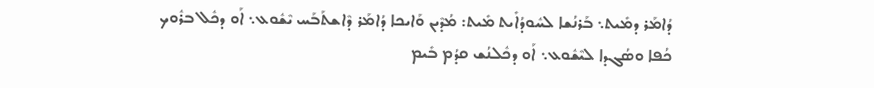ܕܳܐܡܰܪ ܕܡܺܝܬ܆ ܒܰܪܢܳܫܐ ܠܚܽܘܕܳܐܺܝܬ ܡܺܝܬ: ܡܳܕܶܝܢ ܘܰܐܝܟܐ ܕܳܐܡܰܪ ܕܶܐܫܬܰܒܰܚ ܝܶܫܽܘܥ܆ ܐܰܘ ܕܟܽܠ ܒܪܽܘܟ ܟܳܦܐ ܘܣܳܓܕܐ ܠܝܶܫܽܘܥ܆ ܐܰܘ ܕܟܽܠܢܳܫ ܩܕܳܡ ܒܺܝܡ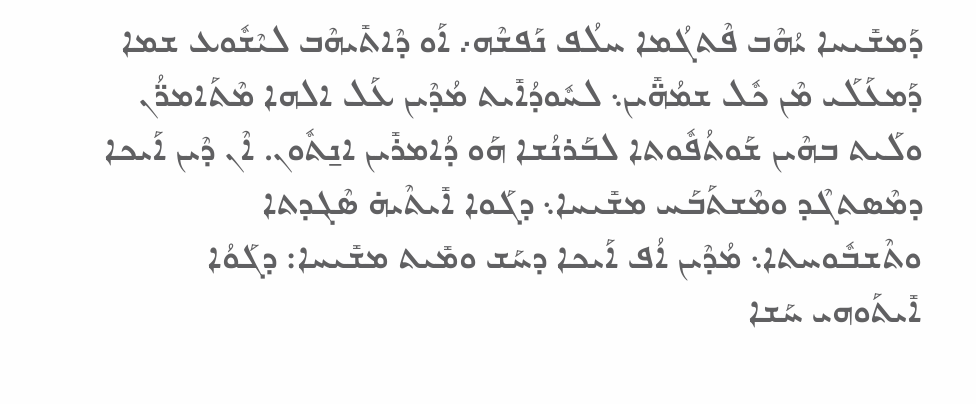ܕܰܡܫܺܝܚܐ ܝܳܗܶܒ ܦܶܬܓܳܡܐ ܚܠܳܦ ܢܰܦܫܶܗ܇ ܐܰܘ ܕܶܐܬܺܝܗܶܒ ܠܝܶܫܽܘܥ ܫܡܐ ܕܰܡܥܰܠܰܝ ܡܶܢ ܟܽܠ ܫܡܳܗ̈ܺܝܢ܆ ܠܚܽܘܕܳܐܺܝܬ ܡܳܕܶܝܢ ܥܰܠ ܐܠܗܐ ܡܶܬܰܐܡܪ̈ܳܢ ܘܠܰܝܬ ܒܗܶܝܢ ܫܰܘܬܳܦܽܘܬܐ ܠܒܰܪܢܳܫܐ ܗܰܘ ܕܳܐܡܪܺܝܢ ܐܢ̱ܬܽܘܢ. ܐܶܢ ܕܶܝܢ ܐܰܝܟܐ ܕܡܶܣܬܓܶܕ ܘܡܶܫܬܰܒܰܚ ܡܫܺܝܚܐ܆ ܕܓܰܘܐ ܐܺܝܬܶܝܗ̇ ܣܶܓܕܬܐ ܘܬܶܫܒܽܘܚܬܐ܆ ܡܳܕܶܝܢ ܐܳܦ ܐܰܝܟܐ ܕܚܰܫ ܘܡܺܝܬ ܡܫܺܝܚܐ: ܕܓܰܘܳܐ ܐܺܝܬܰܘܗܝ ܚܰܫܐ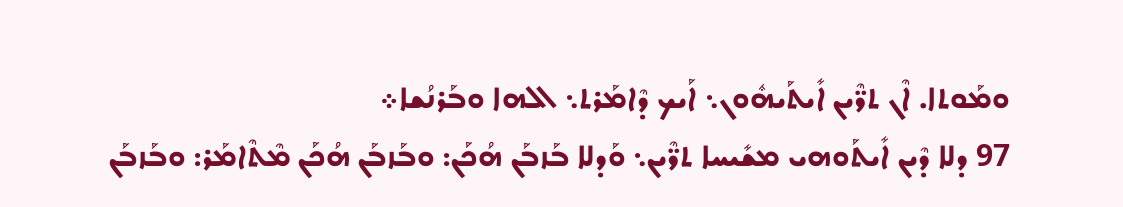ܘܡܰܘܬܐ. ܐܶܢ ܬܪ̈ܶܝܢ ܐܺܝܬܰܝܗܽܘܢ܆ ܐܰܝܟ ܕܶܐܡܰܪܬ܆ ܐܠܗܐ ܘܒܰܪܢܳܫܐ܀
97 ܕܠܐ ܕܶܝܢ ܐܺܝܬܰܘܗܝ ܡܫܺܝܚܐ ܬܪ̈ܶܝܢ܆ ܘܰܕܠܐ ܒܰܙܒܰܢ ܗܳܟܰܢ: ܘܒܰܙܒܰܢ ܗܳܟܰܢ ܡܶܬܶܐܡܰܪ: ܘܒܰܙܒܰܢ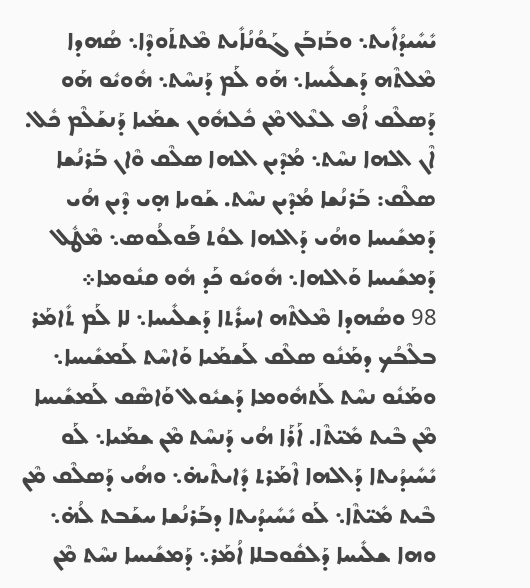ܝܺܚܺܝܕܳܐܺܝܬ܆ ܘܒܰܙܒܰܢ ܓܰܘܳܢܳܐܺܝܬ ܡܶܬܬܰܘܕܶܐ܆ ܣܳܗܕܐ ܡܶܠܬܶܗ ܕܰܫܠܺܝܚܐ܆ ܗܰܘ ܠܰܡ ܕܰܢܚܶܬ܆ ܗܽܘܝܽܘ ܗܰܘ ܕܰܣܠܶܩ ܐܳܦ ܠܥܶܠ ܡܶܢ ܟܽܠܗܽܘܢ ܫܡܰܝܐ ܕܰܢܫܰܠܶܡ ܟܽܠ. ܐܶܢ ܐܠܗܐ ܢܚܶܬ܆ ܡܳܕܶܝܢ ܐܠܗܐ ܣܠܶܩ ܘܶܐܢ ܒܰܪܢܳܫܐ ܣܠܶܩ: ܒܰܪܢܳܫܐ ܡܳܕܶܝܢ ܢܚܶܬ. ܫܰܘܝܐ ܗ̣ܝ ܕܶܝܢ ܗܳܝ ܕܰܡܫܺܝܚܐ ܘܗܳܝ ܕܰܐܠܗܐ ܠܘܳܬ ܦܰܘܠܳܘܣ܆ ܡܶܛܽܠ ܕܰܡܫܺܝܚܐ ܘܰܐܠܗܐ܆ ܗܽܘܝܽܘ ܟܰܕ ܗܽܘ ܩܢܽܘܡܐ܀
98 ܘܣܳܗܕܐ ܡܶܠܬܶܗ ܐܚܪܺܬܐ ܕܰܫܠܺܝܚܐ܆ ܠܐ ܠܰܡ ܬܺܐܡܰܪ ܒܠܶܒܳܟ ܕܡܰܢܽܘ ܣܠܶܩ ܠܰܫܡܰܝܐ ܘܰܐܚܶܬ ܠܰܡܫܺܝܚܐ܆ ܘܡܰܢܽܘ ܢܚܶܬ ܠܰܬܗܽܘܡܐ ܕܰܫܝܽܘܠ ܘܰܐܣܶܩ ܠܰܡܫܺܝܚܐ ܡܶܢ ܒܶܝܬ ܡܺܝ̈ܬܶܐ. ܐܰܪܰܐ ܗܳܝ ܕܰܢܚܶܬ ܡܶܢ ܫܡܰܝܐ܆ ܠܰܘ ܝܺܚܺܝܕܳܝܬܐ ܕܰܐܠܗܐ ܐܶܡܰܪܬ ܕܺܐܝܬܶܝܗ̇܆ ܘܗܳܝ ܕܰܣܠܶܩ ܡܶܢ ܒܶܝܬ ܡܺܝ̈ܬܶܐ܆ ܠܰܘ ܝܺܚܺܝܕܳܝܬܐ ܕܒܰܪܢܳܫܐ ܚܫܰܒܬ ܠܳܗ̇܆ ܘܗܐ ܫܠܺܝܚܐ ܕܰܠܩܽܘܒܠܐ ܐܳܡܰܪ܆ ܕܰܡܫܺܝܚܐ ܢܚܶܬ ܡܶܢ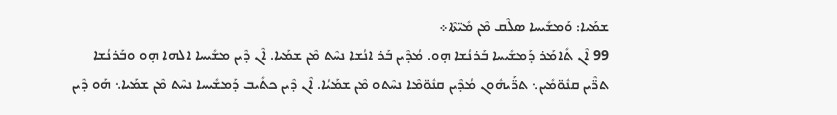ܫܡܰܝܐ: ܘܰܡܫܺܝܚܐ ܣܠܶܩ ܡܶܢ ܡܺܝ̈ܬܶܐ܀
99 ܐܶܢ ܬܺܐܡܰܪ ܕܰܡܫܺܝܚܐ ܒܰܪܢܳܫܐ ܗ̣ܘ. ܡܳܕܶܝܢ ܒܰܪ ܐܢܳܫܐ ܢܚܶܬ ܡܶܢ ܫܡܰܝܐ. ܐܶܢ ܕܶܝܢ ܡܫܺܝܚܐ ܐܠܗܐ ܗ̣ܘ ܘܒܰܪܢܳܫܐ ܬܪ̈ܶܝܢ ܩܢܽܘ̈ܡܺܝܢ܆ ܬܪ̈ܰܝܗܽܘܢ ܡܳܕܶܝܢ ܩܢܽܘ̈ܡܶܐ ܢܚܶܬܘ ܡܶܢ ܫܡܰܝܳܐ. ܐܶܢ ܕܶܝܢ ܟܬܺܝܒ ܕܰܡܫܺܝܚܐ ܢܚܶܬ ܡܶܢ ܫܡܰܝܐ܆ ܗܰܘ ܕܶܝܢ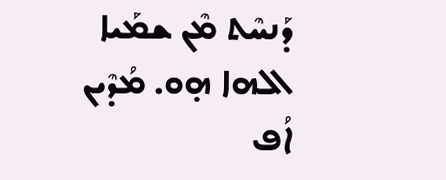ܕܰܢܚܶܬ ܡܶܢ ܫܡܰܝܐ ܐܠܗܐ ܗ̣ܘ. ܡܳܕܶܝܢ ܐܳܦ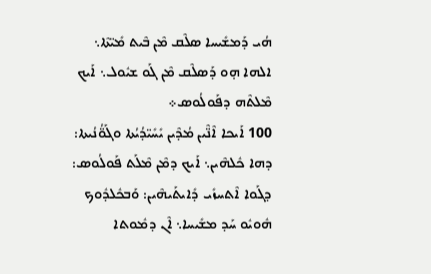ܗܳܝ ܕܰܡܫܺܝܚܐ ܣܠܶܩ ܡܶܢ ܒܶܝܬ ܡܺܝ̈ܬܶܐ܆ ܐܠܗܐ ܗ̣ܘ ܕܰܣܠܶܩ ܡܶܢ ܓܰܘ ܫܝܽܘܠ܆ ܐܰܝܟ ܡܶܠܬܶܗ ܕܦܰܘܠܳܘܣ܀
100 ܐܰܝܟܐ ܐܶܢ̈ܶܝܢ ܡܳܕܶܝܢ ܝܺܚܺܝ̈ܕܳܝܳܬܐ ܘܓܰܘ̈ܳܢܳܝܬܐ: ܕܗܐ ܟܽܠܗܶܝܢ܆ ܐܰܝܟ ܕܡܶܢ ܡܶܠܰܬ ܦܰܘܠܳܘܣ: ܕܓܰܘܐ ܐܶܬܚܙܺܝ ܕܺܐܝܬܰܝܗܶܝܢ: ܘܰܒܟܽܠܕܽܘܟ ܗܽܘܝܽܘ ܚܰܕ ܡܫܺܝܚܐ܆ ܐܶܢ ܕܡܽܘܬܐ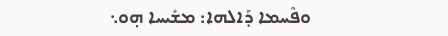ܘܦܶܚܡܐ ܕܰܐܠܗܐ: ܡܫܺܝܚܐ ܗ̣ܘ܆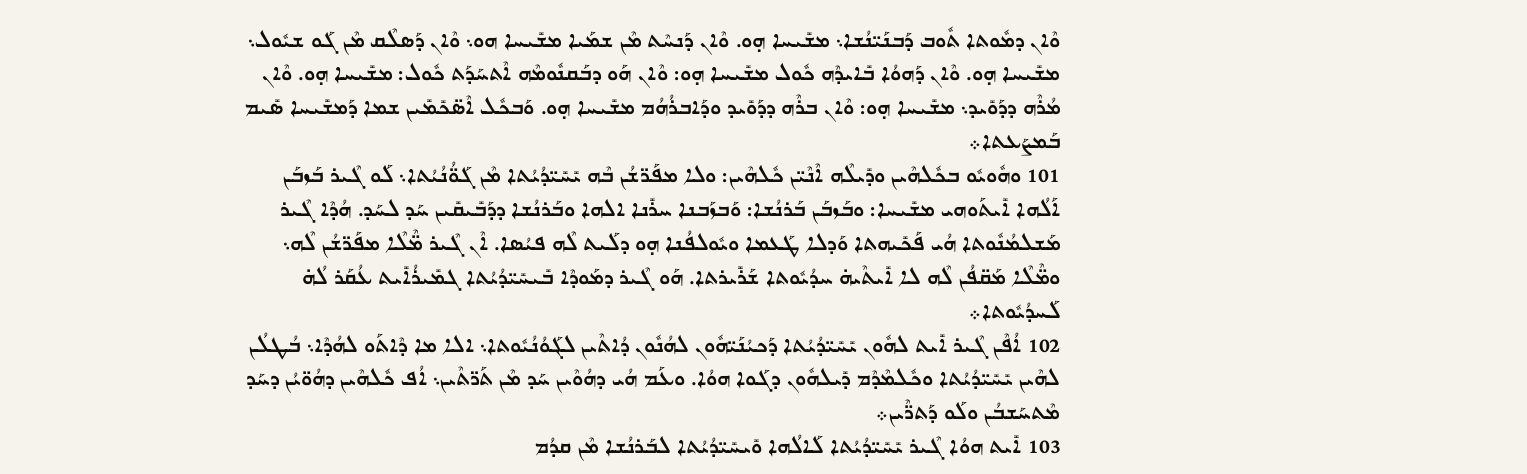ܘܶܐܢ ܕܡܽܘܬܐ ܬܽܘܒ ܕܰܒܢܰܝ̈ܢܳܫܐ܆ ܡܫܺܝܚܐ ܗ̣ܘ. ܘܶܐܢ ܕܰܢܚܶܬ ܡܶܢ ܫܡܰܝܐ ܡܫܺܝܚܐ ܗܘ܆ ܘܶܐܢ ܕܰܣܠܶܩ ܡܶܢ ܓܰܘ ܫܝܽܘܠ܆ ܡܫܺܝܚܐ ܗ̣ܘ. ܘܶܐܢ ܕܰܗܘܳܐ ܒܺܐܝܕܶܗ ܟܽܘܠ ܡܫܺܝܚܐ ܗ̣ܘ: ܘܶܐܢ ܗܰܘ ܕܒܰܩܢܽܘܡܶܗ ܐܶܬܚܰܕܰܬ ܟܽܘܠ: ܡܫܺܝܚܐ ܗ̣ܘ. ܘܶܐܢ ܡܳܪܶܗ ܕܕܰܘܺܝܕ܆ ܡܫܺܝܚܐ ܗ̣ܘ: ܘܶܐܢ ܒܪܶܗ ܕܕܰܘܺܝܕ ܘܕܰܐܒܪܳܗܳܡ ܡܫܺܝܚܐ ܗ̣ܘ. ܘܰܒܟܽܠ ܐܶܣ̈ܟܺܡܺܝܢ ܫܡܐ ܕܰܡܫܺܝܚܐ ܣܺܝܡ ܒܰܡܨܰܥܬܐ܀
101 ܘܗܽܘܝܽܘ ܒܟܽܠܗܶܝܢ ܘܕܺܝܠܶܗ ܐܶܢܶܝ̈ܢ ܟܽܠܗܶܝܢ: ܘܠܐ ܡܦܰܪ̈ܫܳܢ ܒܶܗ ܝܺܚܺܝ̈ܕܳܝܳܬܐ ܡܶܢ ܓܰܘ̈ܳܢܳܝܳܬܐ܆ ܠܰܘ ܓܶܝܪ ܒܰܙܒܰܢ ܐܰܠܳܗܐ ܐܺܝܬܰܘܗܝ ܡܫܺܝܚܐ: ܘܒܰܙܒܰܢ ܒܰܪܢܳܫܐ: ܘܰܒܙܰܒܢܐ ܚܪܺܢܐ ܐܠܗܐ ܘܒܰܪܢܳܫܐ ܕܕܰܒܺܝܩܺܝܢ ܚܰܕ ܠܚܰܕ. ܗܳܕܶܐ ܓܶܝܪ ܡܰܫܠܡܳܢܽܘܬܐ ܗܳܝ ܦܰܟܺܝܗܬܐ ܘܰܕܠܐ ܛܰܥܡܐ ܘܝܽܘܠܦܳܢܐ ܗ̣ܘ ܕܠܰܝܬ ܠܶܗ ܦܝܳܣܐ. ܐܶܢ ܓܶܝܪ ܡ̈ܶܠܶܐ ܡܦܰܪ̈ܫܳܢ ܠܶܗ܆ ܘܡ̈ܶܠܶܐ ܡܰܩ̈ܦܳܢ ܠܶܗ ܠܐ ܐܺܝܬܶܝܗ̇ ܚܕܳܝܽܘܬܐ ܫܰܪܺܝܪܬܐ. ܗܰܘ ܓܶܝܪ ܕܡܰܘܕܶܐ ܒܺܝܚܺܝ̈ܕܳܝܳܬܐ ܓܡܺܝܪܳܐܺܝܬ ܥܳܩܰܪ ܠܳܗ̇ ܠܰܚܕܳܝܽܘܬܐ܀
102 ܐܳܦܶܢ ܓܶܝܪ ܐܺܝܬ ܠܗܽܘܢ ܝܺܚܺܝ̈ܕܳܝܳܬܐ ܕܰܟܝܳܢܰܝ̈ܗܽܘܢ ܠܗܳܢܽܘܢ ܕܳܐܬܶܝܢ ܠܓܰܘܳܢܳܝܽܘܬܐ܆ ܐܠܐ ܡܐ ܕܶܐܬܰܘ ܠܗܳܕܶܐ܆ ܒܳܛܠܳܢ ܠܗܶܝܢ ܝܺܚܺܝ̈ܕܳܝܳܬܐ ܘܟܽܠܡܶܕܶܡ ܕܺܝܠܗܽܘܢ ܕܓܰܘܐ ܗܘܳܐ. ܘܥܰܡ ܗܳܝ ܕܗܳܘܶܝܢ ܚܰܕ ܡܶܢ ܬܰܪ̈ܬܶܝܢ܆ ܐܳܦ ܟܽܠܗܶܝܢ ܕܗܳܘ̈ܝܳܢ ܕܚܰܕ ܡܶܬܚܰܫܒܳܢ ܘܠܰܘ ܕܰܬܪ̈ܶܝܢ܀
103 ܐܺܝܬ ܗܘܳܐ ܓܶܝܪ ܝܺܚܺܝ̈ܕܳܝܳܬܐ ܠܰܐܠܳܗܐ ܘܺܝܚܺܝ̈ܕܳܝܳܬܐ ܠܒܰܪܢܳܫܐ ܡܶܢ ܩܕܳܡ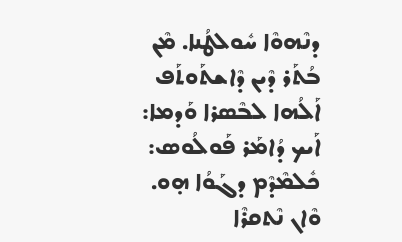ܕܢܶܗܘܶܐ ܚܽܘܠܛܳܢܐ. ܡܶܢ ܒܳܬܰܪ ܕܶܝܢ ܕܶܐܫܬܰܘܬܰܦ ܐܰܠܳܗܐ ܠܒܶܣܪܐ ܘܰܕܡܐ: ܐܰܝܟ ܕܳܐܡܰܪ ܦܰܘܠܳܘܣ: ܟܽܠܡܶܕܶܡ ܕܓܰܘܳܐ ܗ̣ܘ. ܘܶܐܢ ܢܶܬܩܪܶܐ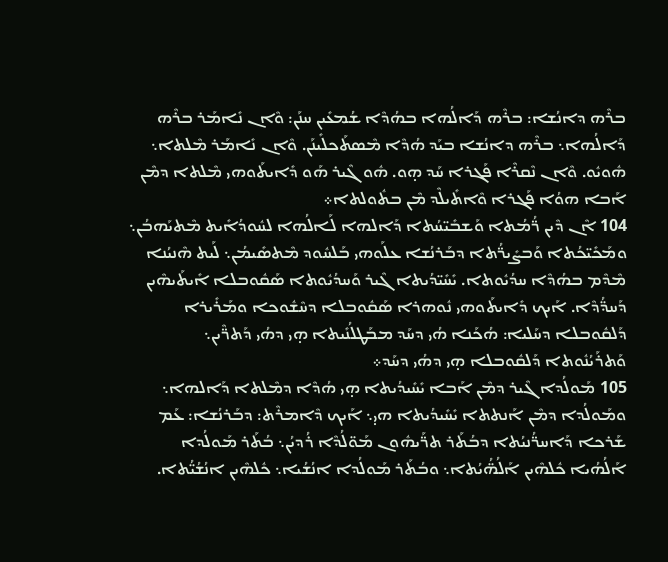ܒܪܶܗ ܕܐܢܳܫܐ: ܒܪܶܗ ܕܰܐܠܳܗܐ ܒܗܳܕܶܐ ܫܳܡܥܺܝܢ ܚܢܰܢ: ܘܶܐܢ ܢܺܐܡܰܪ ܒܪܶܗ ܕܰܐܠܳܗܐ܆ ܒܪܶܗ ܕܐܢܳܫܐ ܒܝܰܕ ܗܳܕܶܐ ܡܶܣܬܰܟܠܺܝܢܰܢ. ܘܶܐܢ ܢܺܐܡܰܪ ܡܶܠܬܐ܆ ܗܽܘܝܽܘ. ܘܶܐܢ ܢܶܩܪܶܐ ܦܰܓܪܐ ܚܰܕ ܗ̣ܘ. ܗܽܘ ܓܶܝܪ ܗܰܘ ܕܺܐܝܬܰܘܗܝ ܡܶܠܬܐ ܕܡܶܢ ܐܰܒܐ ܗܘܳܐ ܦܰܓܪܐ ܘܶܐܬܺܝܠܶܕ ܡܶܢ ܒܬܽܘܠܬܐ܀
104 ܐܶܢ ܕܶܝܢ ܪ̈ܳܡܳܬܐ ܘܰܫܒܺܝ̈ܚܳܬܐ ܕܰܐܠܗܐ ܠܰܐܠܳܗܐ ܠܚܽܘܕܳܐܺܝܬ ܡܶܬܝܰܗܒܳܢ܆ ܘܡܰܟܺܝ̈ܟܳܬܐ ܘܰܒܨܺܝܪ̈ܳܬܐ ܕܒܰܪܢܳܫܐ ܥܠܰܘܗܝ ܒܰܠܚܽܘܕ ܡܶܬܣܺܝܡܳܢ܆ ܠܰܝܬ ܗܶܢܝܳܢܐ ܡܶܕܶܡ ܒܗܳܕܶܐ ܚܕܳܝܽܘܬܐ. ܝܺܚܺܝ̈ܕܳܝܬܐ ܓܶܝܪ ܘܰܚܕܳܝܽܘܬܐ ܣܰܩܽܘܒܠܐ ܐܺܝܬܰܝܗܶܝܢ ܕܰܚܕ̈ܳܕܶܐ. ܐܰܝܟ ܕܺܐܝܬܰܘܗܝ ܢܽܘܗܪܐ ܣܰܩܽܘܒܠܐ ܕܚܶܫܽܘܟܐ ܘܡܰܪܺܝܪܐ ܕܰܠܩܽܘܒܠܐ ܕܚܰܠܝܐ: ܗܳܟܰܢܐ ܗܳܝ ܕܚܰܕ ܡܒܰܛܠܳܢܺܝܬܐ ܗ̣ܝ ܕܗܳܝ ܕܰܬܪ̈ܶܝܢ܆ ܘܰܬܪܰܝܳܢܽܘܬܐ ܕܰܠܩܽܘܒܠܐ ܗ̣ܝ ܕܗܳܝ ܕܚܰܕ܀
105 ܡܰܘܠܳܕܐ ܓܶܝܪ ܕܡܶܢ ܐܰܒܐ ܝܺܚܺܝܕܳܝܬܐ ܗ̣ܝ ܗܳܕܶܐ ܕܡܶܠܬܐ ܕܰܐܠܗܐ܆ ܘܡܰܘܠܳܕܐ ܕܡܶܢ ܐܰܢܬܬܐ ܝܺܚܺܝܕܳܝܬܐ ܗܝ̣܆ ܐܰܝܟ ܕܶܐܡܪܶܬ: ܕܒܰܪܢܳܫܐ: ܥܰܡ ܫܰܪܟܐ ܕܰܐܚܪ̈ܳܢܝܳܬܐ ܕܒܳܬܰܪ ܬܪ̈ܰܝܗܽܘܢ ܡܰܘ̈ܠܳܕܶܐ ܪܳܕܝܳܢ܆ ܒܳܬܰܪ ܡܰܘܠܳܕܐ ܐܰܠܳܗܳܝܐ ܟܽܠܗܶܝܢ ܐܰܠܳܗ̈ܳܝܳܬܐ܆ ܘܒܳܬܰܪ ܡܰܘܠܳܕܐ ܐܢܳܫܳܝܐ܆ ܟܽܠܗܶܝܢ ܐܢܳܫܳܝ̈ܳܬܐ.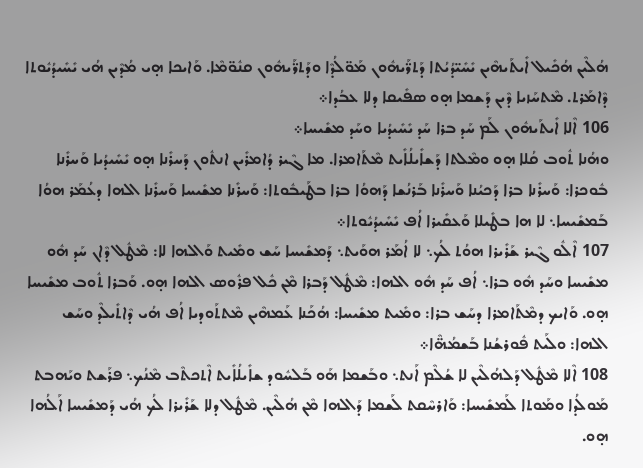ܗܳܠܶܝܢ ܗܳܟܺܝܠ ܐܺܝܬܰܝܗܶܝܢ ܝܺܚܺܝ̈ܕܳܝܳܬܐ ܕܰܬܪ̈ܰܝܗܽܘܢ ܡܰܘ̈ܠܳܕܶܐ ܘܕܰܬܪ̈ܰܝܗܽܘܢ ܩܢܽܘ̈ܡܶܐ. ܘܰܐܝܟܐ ܗ̣ܝ ܡܳܕܶܝܢ ܗܳܝ ܝܺܚܺܝܕܳܝܽܘܬܐ ܕܶܐܡܰܪܬ. ܡܶܬܚܰܙܝܐ ܕܶܝܢ ܕܰܫܡܐ ܗ̣ܘ ܣܦܺܝܩܐ ܕܠܐ ܥܒܳܕܐ܀
106 ܐܶܠܐ ܐܺܝܬܰܝܗܽܘܢ ܠܰܡ ܚܰܕ ܒܪܐ ܚܰܕ ܝܺܚܺܝܕܳܝܐ ܘܚܰܕ ܡܫܺܝܚܐ܀
ܘܗܳܢܐ ܬܽܘܒ ܩܳܠܐ ܗ̣ܘ ܘܡܶܠܬܐ ܕܰܫܐܺܝܠܳܐܺܝܬ ܡܶܬܰܐܡܪܐ. ܡܐ ܓܶܝܪ ܕܳܐܡܪܺܝܢ ܐܢܬܽܘܢ ܕܰܚܪܺܢܐ ܗ̣ܘ ܝܺܚܺܝܕܳܝܐ ܘܰܚܪܺܢܐ ܒܽܘܟܪܐ: ܘܰܚܪܺܢܐ ܒܪܐ ܕܰܟܝܳܢܐ ܘܰܚܪܺܢܐ ܒܰܪܢܳܫܐ ܕܰܗܘܳܐ ܒܪܐ ܒܛܰܝܒܽܘܬܐ: ܘܰܚܪܺܢܐ ܡܫܺܝܚܐ ܘܰܚܪܺܢܐ ܐܠܗܐ ܕܥܳܡܰܪ ܗܘܳܐ ܒܰܡܫܺܝܚܐ܆ ܠܐ ܗܐ ܒܛܺܝܠܐ ܘܰܥܩܺܝܪܐ ܐܳܦ ܝܺܚܺܝܕܳܝܽܘܬܐ܀
107 ܐܶܠܽܘ ܓܶܝܪ ܫܰܪܺܝܪܐ ܗܘܳܬ ܠܳܟ܆ ܠܐ ܐܳܡܰܪ ܗܘܰܝܬ܆ ܕܰܡܫܺܝܚܐ ܚܰܫ ܘܡܺܝܬ ܘܰܐܠܗܐ ܠܐ: ܡܶܛܽܠ ܕܶܐܢ ܚܰܕ ܗܽܘ ܡܫܺܝܚܐ ܘܚܰܕ ܗܽܘ ܒܪܐ܆ ܐܳܦ ܚܰܕ ܗܽܘ ܐܠܗܐ: ܡܶܛܽܠ ܕܰܒܪܐ ܡܶܢ ܟܽܠ ܦܪܽܘܣ ܐܠܗܐ ܗ̣ܘ. ܘܰܒܪܐ ܬܽܘܒ ܡܫܺܝܚܐ ܗ̣ܘ. ܘܰܐܝܟ ܕܡܶܬܰܐܡܪܐ ܕܚܰܫ ܒܪܐ: ܘܡܺܝܬ ܡܫܺܝܚܐ: ܗܳܟܰܢܐ ܥܰܡܗܶܝܢ ܡܶܬܬܰܘܕܝܐ ܐܳܦ ܗܳܝ ܕܶܐܬܺܝܠܶܕ ܘܚܰܫ ܐܠܗܐ: ܘܠܰܝܬ ܦܽܘܪܫܳܢܐ ܒܰܫܡܳܗ̈ܶܐ܀
108 ܐܶܠܐ ܡܶܛܽܠ ܕܰܠܗܳܠܶܝܢ ܠܐ ܫܳܠܶܡ ܐܰܢܬ܆ ܘܒܰܫܡܐ ܗܰܘ ܒܰܠܚܽܘܕ ܫܐܺܝܠܳܐܺܝܬ ܐܶܬܟܬܶܒ ܡܶܢܳܟ܆ ܦܪܰܫܬ ܘܝܰܗܒܬ ܡܰܘܠܳܕܐ ܘܡܰܘܬܐ ܠܰܡܫܺܝܚܐ: ܘܰܐܪܚܶܩܬ ܠܰܫܡܐ ܕܰܐܠܗܐ ܡܶܢ ܗܳܠܶܝܢ. ܡܶܛܽܠ ܕܠܐ ܫܰܪܺܝܪܐ ܠܳܟ ܗܳܝ ܕܰܡܫܺܝܚܐ ܐܰܠܳܗܐ ܗ̣ܘ.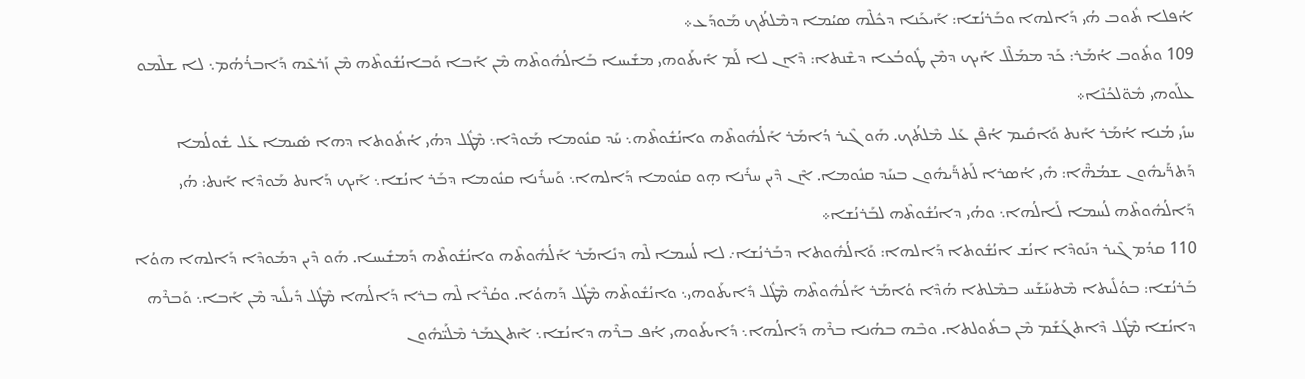ܐܳܦܠܐ ܬܽܘܒ ܗܳܝ ܕܰܐܠܗܐ ܘܒܰܪܢܳܫܐ: ܐܰܝܟܰܢܐ ܕܟܽܠܶܗ ܣܝܳܡܐ ܕܡܶܠܬܳܟ ܡܰܘܕܰܥ܀
109 ܘܬܽܘܒ ܐܳܡܰܪ: ܟܰܕ ܡܡܰܠܶܠ ܐܰܝܟ ܕܡܶܢ ܛܽܘܒܳܥܐ ܕܫܶܢܬܐ: ܕܶܐܢ ܠܐ ܠܰܡ ܐܺܝܬܰܘܗܝ ܡܫܺܝܚܐ ܒܰܐܠܳܗܽܘܬܶܗ ܡܶܢ ܐܰܒܐ ܘܰܒܐܢܳܫܽܘܬܶܗ ܡܶܢ ܙܰܪܥܶܗ ܕܰܐܒܪܳܗܳܡ܆ ܠܐ ܫܠܶܡܘ ܥܠܰܘܗܝ ܡܽܘ̈ܠܟܳܢܶܐ܀
ܚܙܺܝ ܡܳܢܐ ܐܳܡܰܪ ܐܰܢܬ ܘܰܐܩܺܝܡ ܐܳܦܶܢ ܥܰܠ ܡܶܠܬܳܟ. ܗܰܘ ܓܶܝܪ ܕܳܐܡܰܪ ܐܰܠܳܗܽܘܬܶܗ ܘܐܢܳܫܽܘܬܶܗ܆ ܚܰܕ ܩܢܽܘܡܐ ܡܰܘܕܶܐ܆ ܡܶܛܽܠ ܕܗܳܝ ܐܳܬܽܘܬܐ ܕܗܐ ܣܺܝܡܐ ܥܰܠ ܫܽܘܠܳܡܐ ܕܰܬܪ̈ܰܝܗܽܘܢ ܫܡܳܗ̈ܶܐ: ܗܺܝ ܐܳܣܪܐ ܠܰܬܪ̈ܰܝܗܽܘܢ ܒܚܰܕ ܩܢܽܘܡܐ. ܐܶܢ ܕܶܝܢ ܚܪܺܢܐ ܗ̣ܘ ܩܢܽܘܡܐ ܕܰܐܠܗܐ܆ ܘܰܚܪܺܢܐ ܩܢܽܘܡܐ ܕܒܰܪ ܐܢܳܫܐ܆ ܐܰܝܟ ܕܰܐܢܬ ܡܰܘܕܶܐ ܐܰܢܬ: ܗܳܝ ܕܰܐܠܳܗܽܘܬܶܗ ܠܳܚܡܐ ܠܰܐܠܳܗܐ܆ ܘܗܳܝ ܕܐܢܳܫܽܘܬܶܗ ܠܒܰܪܢܳܫܐ܀
110 ܩܕܳܡ ܓܶܝܪ ܕܢܰܘܕܶܐ ܐܢܳܫ ܐܢܳܫܽܘܬܐ ܕܰܐܠܗܐ: ܘܰܐܠܳܗܽܘܬܐ ܕܒܰܪܢܳܫܐ܇ ܠܐ ܠܳܚܡܐ ܠܶܗ ܕܢܺܐܡܰܪ ܐܰܠܳܗܽܘܬܶܗ ܘܐܢܳܫܽܘܬܶܗ ܕܰܡܫܺܝܚܐ. ܗܰܘ ܕܶܝܢ ܕܡܰܘܕܶܐ ܕܰܐܠܗܐ ܗܘܳܐ ܒܰܪܢܳܫܐ: ܒܘܳܠܺܝܬܐ ܡܶܬܚܰܫܰܚ ܒܡܶܠܬܐ ܗܳܕܶܐ ܘܳܐܡܰܪ ܐܰܠܳܗܽܘܬܶܗ ܡܶܛܽܠ ܕܺܐܝܬܰܘܗܝ܆ ܘܐܢܳܫܽܘܬܶܗ ܡܶܛܽܠ ܕܰܗܘܳܐ. ܘܩܳܪܶܐ ܠܶܗ ܒܪܐ ܕܰܐܠܳܗܐ ܡܶܛܽܠ ܕܺܝܠܺܝܕ ܡܶܢ ܐܰܒܐ܆ ܘܰܒܪܶܗ ܕܐܢܳܫܐ ܡܶܛܽܠ ܕܶܐܬܓܰܫܰܡ ܡܶܢ ܒܬܽܘܠܬܐ. ܘܒܶܗ ܒܗܳܢܐ ܒܪܶܗ ܕܰܐܠܳܗܐ܆ ܕܺܐܝܬܰܘܗܝ ܐܳܦ ܒܪܶܗ ܕܐܢܳܫܐ܆ ܐܶܬܓܡܰܪ ܡܶܠܰܝ̈ܗܽܘܢ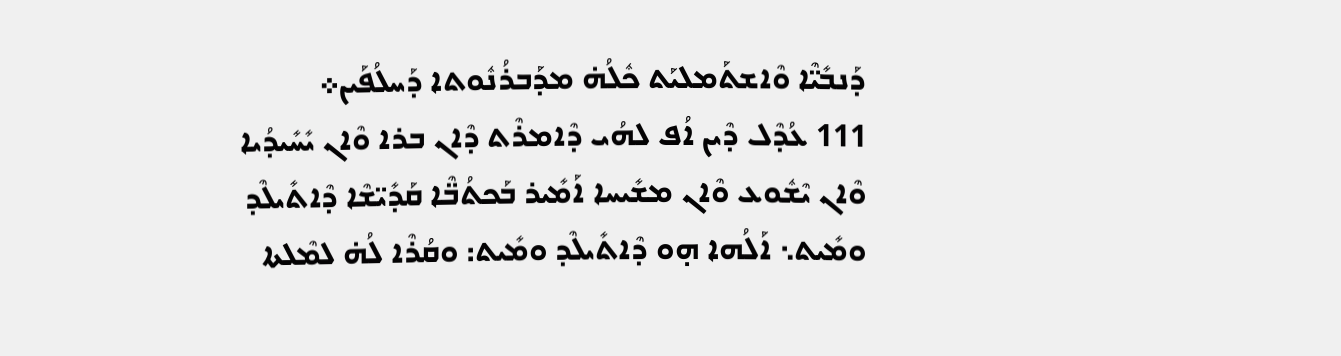ܕܰܢܒܺܝ̈ܶܐ ܘܶܐܫܬܰܡܠܝܰܬ ܟܽܠܳܗ̇ ܡܕܰܒܪܳܢܽܘܬܐ ܕܰܚܠܳܦܰܝܢ܀
111 ܥܳܕܶܠ ܕܶܝܢ ܐܳܦ ܠܗܳܝ ܕܶܐܡܪܶܬ ܕܶܐܢ ܒܪܐ ܘܶܐܢ ܝܺܚܺܝܕܳܝܐ ܘܶܐܢ ܝܶܫܽܘܥ ܘܶܐܢ ܡܫܺܝܚܐ ܐܰܡܺܝܪ ܒܰܟܬܳܒ̈ܶܐ ܩܰܕܺܝ̈ܫܶܐ ܕܶܐܬܺܝܠܶܕ ܘܡܺܝܬ܆ ܐܰܠܳܗܐ ܗ̣ܘ ܕܶܐܬܺܝܠܶܕ ܘܡܺܝܬ: ܘܩܳܪܶܐ ܠܳܗ̇ ܠܡܶܠܬܐ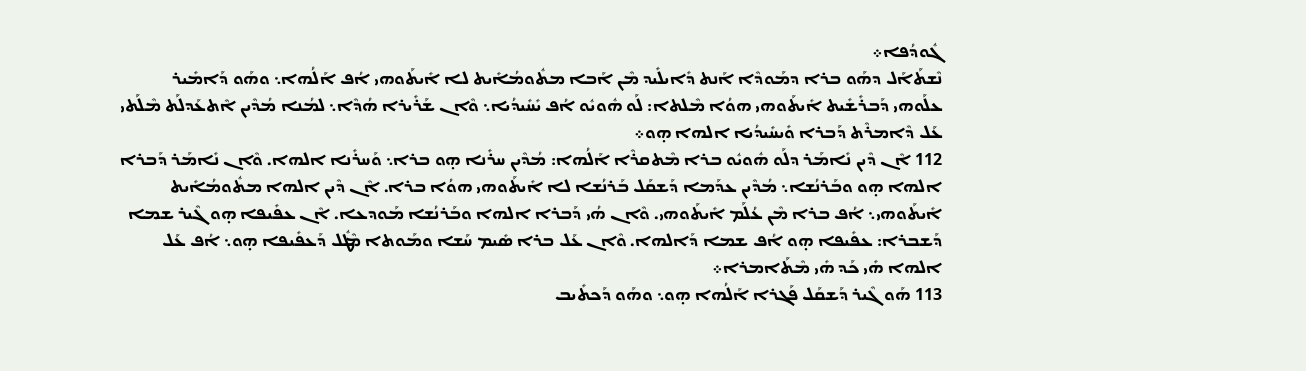ܓܽܘܕܳܦܐ܀
ܢܶܫܬܰܐܰܠ ܕܗܰܘ ܒܪܐ ܕܡܰܘܕܶܐ ܐܰܢܬ ܕܺܐܝܠܺܝܕ ܡܶܢ ܐܰܒܐ ܡܬܽܘܡܳܐܺܝܬ ܠܐ ܐܺܝܬܰܘܗܝ ܐܳܦ ܐܰܠܳܗܐ܆ ܘܗܰܘ ܕܰܐܡܺܝܪ ܥܠܰܘܗܝ ܕܰܒܪܺܫܺܝܬ ܐܺܝܬܰܘܗܝ ܗܘܳܐ ܡܶܠܬܐ: ܠܰܘ ܗܽܘܝܽܘ ܐܳܦ ܝܺܚܺܝܕܳܝܐ܆ ܘܶܐܢ ܫܰܪܺܝܪܐ ܗܳܕܶܐ܆ ܠܡܳܢܐ ܡܳܕܶܝܢ ܐܶܬܥܰܕܠܰܬ ܡܶܠܰܬܝ ܥܰܠ ܕܶܐܡܪܶܬ ܕܰܒܪܐ ܘܺܝܚܺܝܕܳܝܐ ܐܠܗܐ ܗ̣ܘ܀
112 ܐܶܢ ܕܶܝܢ ܢܺܐܡܰܪ ܕܠܰܘ ܗܽܘܝܽܘ ܒܪܐ ܡܶܬܩܪܶܐ ܐܰܠܳܗܐ: ܡܳܕܶܝܢ ܚܪܺܢܐ ܗ̣ܘ ܒܪܐ܆ ܘܰܚܪܺܢܐ ܐܠܗܐ. ܘܶܐܢ ܢܺܐܡܰܪ ܕܰܒܪܐ ܐܠܗܐ ܗ̣ܘ ܘܒܰܪܢܳܫܐ܆ ܡܳܕܶܝܢ ܥܕܰܡܐ ܕܰܫܩܰܠ ܒܰܪܢܳܫܐ ܠܐ ܐܺܝܬܰܘܗܝ ܗܘܳܐ ܒܪܐ. ܐܶܢ ܕܶܝܢ ܐܠܗܐ ܡܬܽܘܡܳܐܺܝܬ ܐܺܝܬܰܘܗܝ܆ ܐܳܦ ܒܪܐ ܡܶܢ ܥܳܠܰܡ ܐܺܝܬܰܘܗܝ. ܘܶܐܢ ܗܳܝ ܕܰܒܪܐ ܐܠܗܐ ܘܒܰܪܢܳܫܐ ܡܰܘܕܥܐ. ܐܶܢ ܥܦܺܝܦܐ ܗ̣ܘ ܓܶܝܪ ܫܡܐ ܕܰܫܒܪܐ: ܥܦܺܝܦܐ ܗ̣ܘ ܐܳܦ ܫܡܐ ܕܰܐܠܗܐ. ܘܶܐܢ ܥܰܠ ܒܪܐ ܣܺܝܡ ܚܰܫܐ ܘܡܰܘܬܐ ܡܶܛܽܠ ܕܰܥܦܺܝܦܐ ܗ̣ܘ܆ ܐܳܦ ܥܰܠ ܐܠܗܐ ܗܺܝ ܟܰܕ ܗܺܝ ܡܶܬܰܐܡܪܐ܀
113 ܗܰܘ ܓܶܝܪ ܕܰܫܩܰܠ ܦܰܓܪܐ ܐܰܠܳܗܐ ܗ̣ܘ܆ ܘܗܰܘ ܕܰܟܬܺܝܒ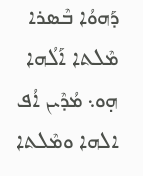ܕܰܗܘܳܐ ܒܶܣܪܐ ܡܶܠܬܐ ܐܰܠܳܗܐ ܗ̣ܘ܆ ܡܳܕܶܝܢ ܐܳܦ ܐܠܗܐ ܘܡܶܠܬܐ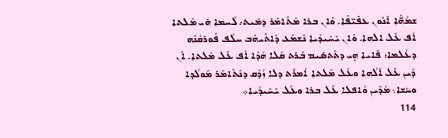ܫܡܳܗ̈ܶܐ ܐܶܢܽܘܢ ܥܦܺܝ̈ܦܶܐ. ܘܶܐܢ ܒܪܐ ܡܶܬܶܐܡܰܪ ܕܡܺܝܬ܇ ܠܳܚܡܐ ܗܺܝ ܡܶܠܬܐ ܐܳܦ ܥܰܠ ܐܠܗܐ. ܘܶܐܢ ܝܺܚܺܝܕܳܝܐ ܢܶܫܡܰܥ ܕܶܐܬܺܝܗܶܒ ܚܠܳܦ ܦܽܘܪܩܳܢܶܗ ܕܥܳܠܡܐ: ܦܰܐܝܐ ܗ̣ܝ ܕܬܶܬܣܺܝܡ ܒܰܪܬ ܩܰܠܐ ܗܳܕܶܐ ܐܳܦ ܥܰܠ ܡܶܠܬܐ. ܐܶܢ ܕܶܝܢ ܥܰܠ ܐܰܠܳܗܐ ܘܥܰܠ ܡܶܠܬܐ ܐܳܡܪܰܬ ܕܠܐ ܙܳܕܶܩ ܕܢܶܬܶܐܡܰܪ ܡܰܘܠܳܕܐ ܘܚܰܫܐ܆ ܡܳܕܶܝܢ ܘܳܐܦܠܐ ܥܰܠ ܒܪܐ ܘܥܰܠ ܝܺܚܺܝܕܳܝܐ܀
114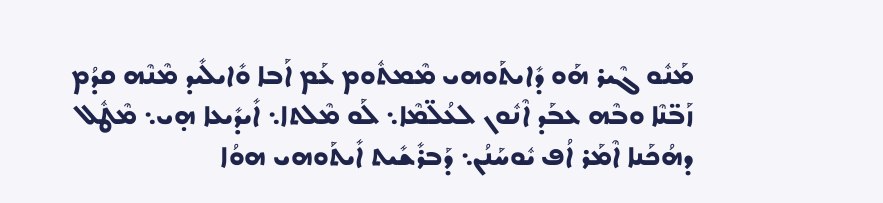ܡܰܢܽܘ ܓܶܝܪ ܗܰܘ ܕܺܐܝܬܰܘܗܝ ܡܶܡܬܽܘܡ ܥܰܡ ܐܰܒܐ ܘܺܐܝܠܺܝܕ ܡܶܢܶܗ ܩܕܳܡ ܙܰܒ̈ܢܶܐ ܘܒܶܗ ܥܒܰܕ ܐܶܢܽܘܢ ܠܥܳܠ̈ܡܶܐ܆ ܠܰܘ ܡܶܠܬܐ܆ ܐܺܝܕܺܝܥܐ ܗ̣ܝ܆ ܡܶܛܽܠ ܕܗܳܟܰܢܐ ܐܶܡܰܪ ܐܳܦ ܝܽܘܚܰܢܳܢ܆ ܕܰܒܪܺܫܺܝܬ ܐܺܝܬܰܘܗܝ ܗܘܳܐ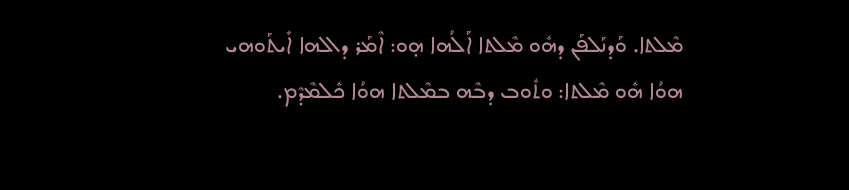ܡܶܠܬܐ. ܘܰܕܢܰܠܦܰܢ ܕܗܽܘ ܡܶܠܬܐ ܐܰܠܳܗܐ ܗ̣ܘ: ܐܶܡܰܪ ܕܐܠܗܐ ܐܺܝܬܰܘܗܝ ܗܘܳܐ ܗܽܘ ܡܶܠܬܐ: ܘܬܽܘܒ ܕܒܶܗ ܒܡܶܠܬܐ ܗܘܳܐ ܟܽܠܡܶܕܶܡ.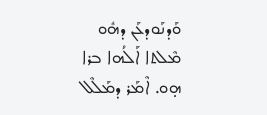ܘܰܕܢܰܘܕܥܰܢ ܕܗܽܘ ܡܶܠܬܐ ܐܰܠܳܗܐ ܒܪܐ ܗ̣ܘ. ܐܶܡܰܪ ܕܡܰܠܶܠ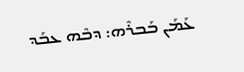ܥܰܡܰܢ ܒܰܒܪܶܗ: ܕܒܶܗ ܥܒܰܕ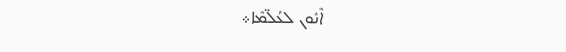ܐܶܢܽܘܢ ܠܥܳܠ̈ܡܶܐ܀